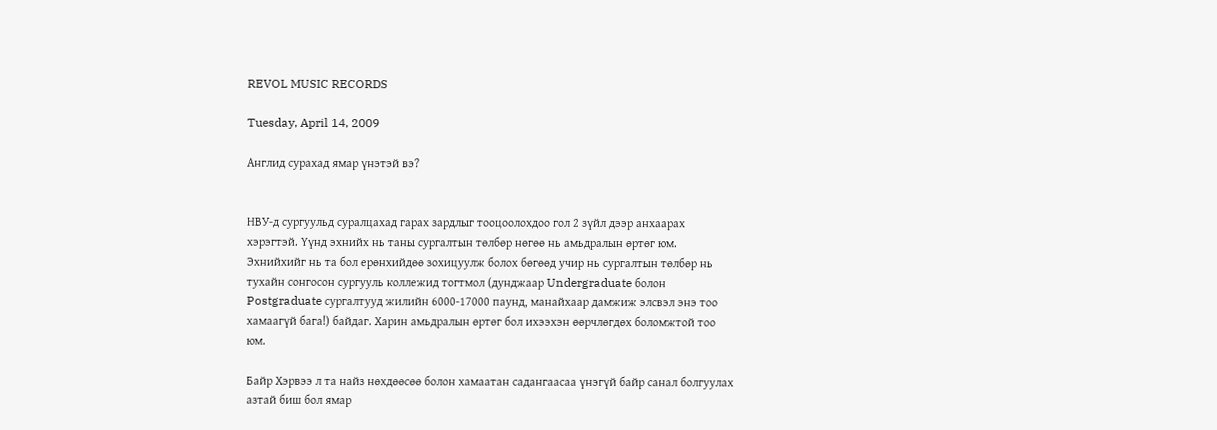REVOL MUSIC RECORDS

Tuesday, April 14, 2009

Англид сурахад ямар үнэтэй вэ?


НВУ-д сургуульд суралцахад гарах зардлыг тооцоолохдоо гол 2 зүйл дээр анхаарах хэрэгтэй. Үүнд эхнийх нь таны сургалтын төлбөр нөгөө нь амьдралын өртөг юм. Эхнийхийг нь та бол ерөнхийдөө зохицуулж болох бөгөөд учир нь сургалтын төлбөр нь тухайн сонгосон сургууль коллежид тогтмол (дунджаар Undergraduate болон Postgraduate сургалтууд жилийн 6000-17000 паунд, манайхаар дамжиж элсвэл энэ тоо хамаагүй бага!) байдаг. Харин амьдралын өртөг бол ихээхэн өөрчлөгдөх боломжтой тоо юм.

Байр Хэрвээ л та найз нөхдөөсөө болон хамаатан садангаасаа үнэгүй байр санал болгуулах азтай биш бол ямар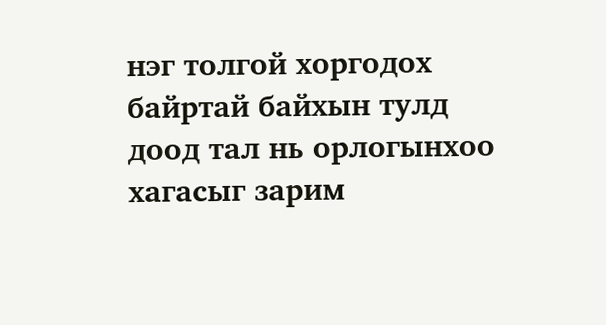нэг толгой хоргодох байртай байхын тулд доод тал нь орлогынхоо хагасыг зарим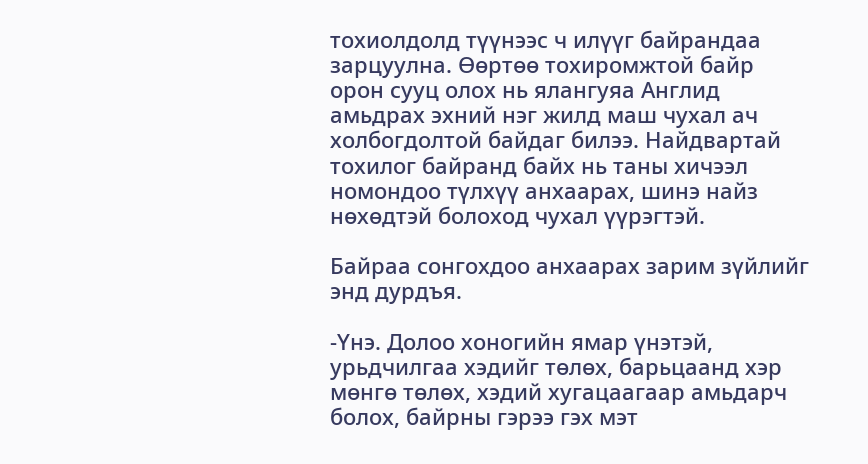тохиолдолд түүнээс ч илүүг байрандаа зарцуулна. Өөртөө тохиромжтой байр орон сууц олох нь ялангуяа Англид амьдрах эхний нэг жилд маш чухал ач холбогдолтой байдаг билээ. Найдвартай тохилог байранд байх нь таны хичээл номондоо түлхүү анхаарах, шинэ найз нөхөдтэй болоход чухал үүрэгтэй.

Байраа сонгохдоо анхаарах зарим зүйлийг энд дурдъя.

-Үнэ. Долоо хоногийн ямар үнэтэй, урьдчилгаа хэдийг төлөх, барьцаанд хэр мөнгө төлөх, хэдий хугацаагаар амьдарч болох, байрны гэрээ гэх мэт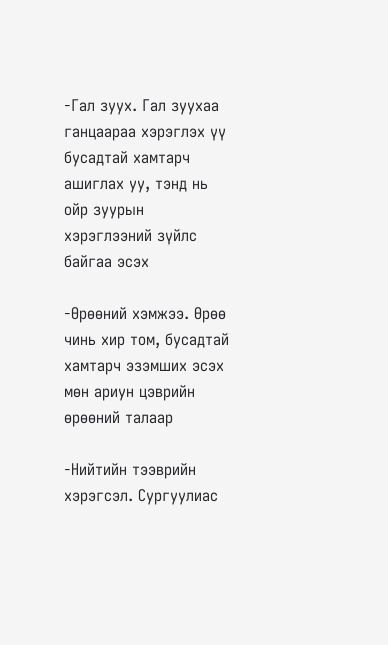-Гал зуух. Гал зуухаа ганцаараа хэрэглэх үү бусадтай хамтарч ашиглах уу, тэнд нь ойр зуурын хэрэглээний зүйлс байгаа эсэх

-Өрөөний хэмжээ. Өрөө чинь хир том, бусадтай хамтарч эзэмших эсэх мөн ариун цэврийн өрөөний талаар

-Нийтийн тээврийн хэрэгсэл. Сургуулиас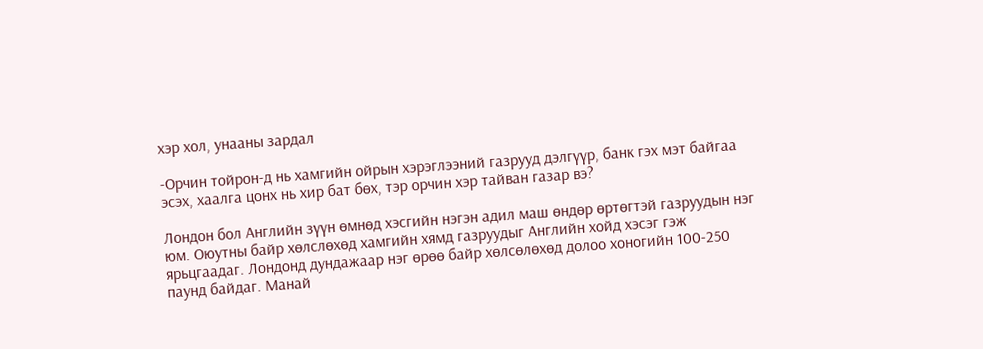хэр хол, унааны зардал

-Орчин тойрон-д нь хамгийн ойрын хэрэглээний газрууд дэлгүүр, банк гэх мэт байгаа эсэх, хаалга цонх нь хир бат бөх, тэр орчин хэр тайван газар вэ?

Лондон бол Английн зүүн өмнөд хэсгийн нэгэн адил маш өндөр өртөгтэй газруудын нэг юм. Оюутны байр хөлслөхөд хамгийн хямд газруудыг Английн хойд хэсэг гэж ярьцгаадаг. Лондонд дундажаар нэг өрөө байр хөлсөлөхөд долоо хоногийн 100-250 паунд байдаг. Манай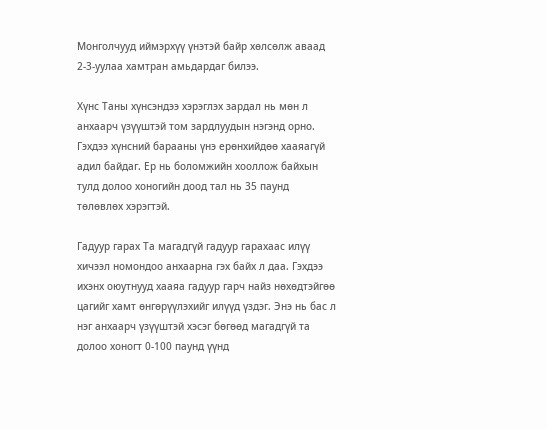Монголчууд иймэрхүү үнэтэй байр хөлсөлж аваад 2-3-уулаа хамтран амьдардаг билээ.

Хүнс Таны хүнсэндээ хэрэглэх зардал нь мөн л анхаарч үзүүштэй том зардлуудын нэгэнд орно. Гэхдээ хүнсний барааны үнэ ерөнхийдөө хааяагүй адил байдаг. Ер нь боломжийн хооллож байхын тулд долоо хоногийн доод тал нь 35 паунд төлөвлөх хэрэгтэй.

Гадуур гарах Та магадгүй гадуур гарахаас илүү хичээл номондоо анхаарна гэх байх л даа. Гэхдээ ихэнх оюутнууд хааяа гадуур гарч найз нөхөдтэйгөө цагийг хамт өнгөрүүлэхийг илүүд үздэг. Энэ нь бас л нэг анхаарч үзүүштэй хэсэг бөгөөд магадгүй та долоо хоногт 0-100 паунд үүнд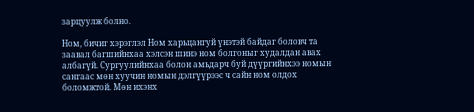зарцуулж болно.

Ном, бичиг хэрэглэл Ном харьцангуй үнэтэй байдаг боловч та заавал багшийнхаа хэлсэн шинэ ном болгоныг худалдан авах албагүй. Сургуулийнхаа болон амьдарч буй дүүргийнхээ номын сангаас мөн хуучин номын дэлгүүрээс ч сайн ном олдох боломжтой. Мөн ихэнх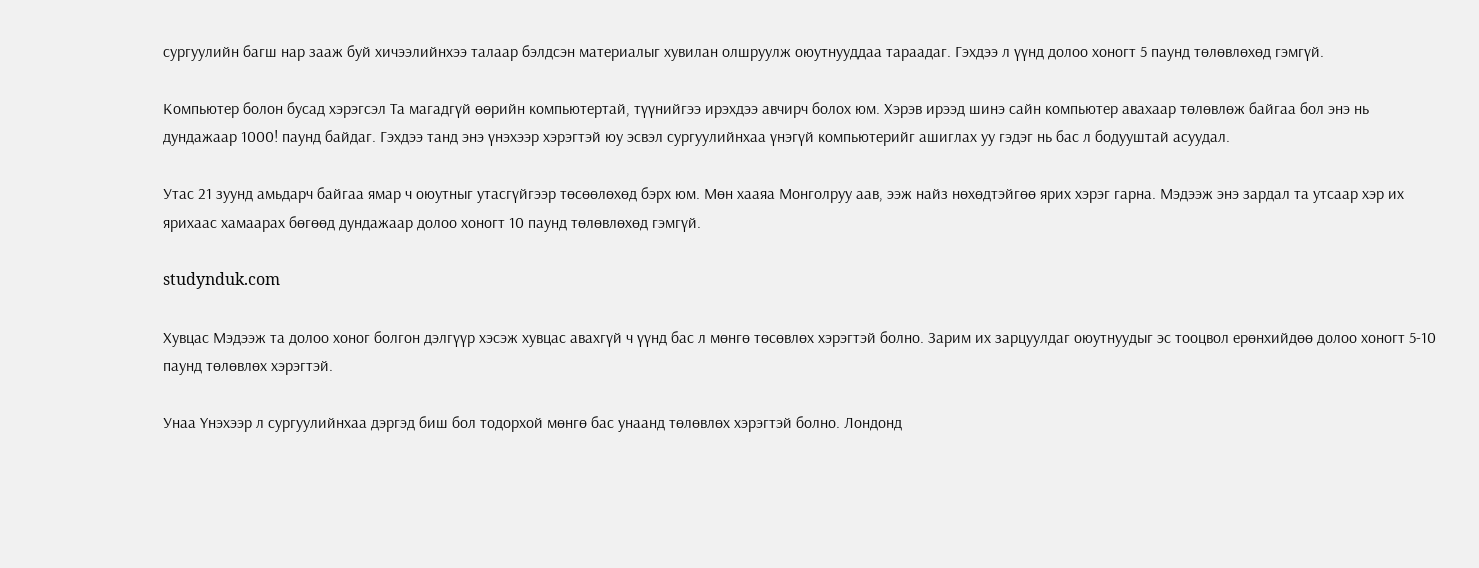сургуулийн багш нар зааж буй хичээлийнхээ талаар бэлдсэн материалыг хувилан олшруулж оюутнууддаа тараадаг. Гэхдээ л үүнд долоо хоногт 5 паунд төлөвлөхөд гэмгүй.

Компьютер болон бусад хэрэгсэл Та магадгүй өөрийн компьютертай, түүнийгээ ирэхдээ авчирч болох юм. Хэрэв ирээд шинэ сайн компьютер авахаар төлөвлөж байгаа бол энэ нь дундажаар 1000! паунд байдаг. Гэхдээ танд энэ үнэхээр хэрэгтэй юу эсвэл сургуулийнхаа үнэгүй компьютерийг ашиглах уу гэдэг нь бас л бодууштай асуудал.

Утас 21 зуунд амьдарч байгаа ямар ч оюутныг утасгүйгээр төсөөлөхөд бэрх юм. Мөн хааяа Монголруу аав, ээж найз нөхөдтэйгөө ярих хэрэг гарна. Мэдээж энэ зардал та утсаар хэр их ярихаас хамаарах бөгөөд дундажаар долоо хоногт 10 паунд төлөвлөхөд гэмгүй.

studynduk.com

Хувцас Мэдээж та долоо хоног болгон дэлгүүр хэсэж хувцас авахгүй ч үүнд бас л мөнгө төсөвлөх хэрэгтэй болно. Зарим их зарцуулдаг оюутнуудыг эс тооцвол ерөнхийдөө долоо хоногт 5-10 паунд төлөвлөх хэрэгтэй.

Унаа Үнэхээр л сургуулийнхаа дэргэд биш бол тодорхой мөнгө бас унаанд төлөвлөх хэрэгтэй болно. Лондонд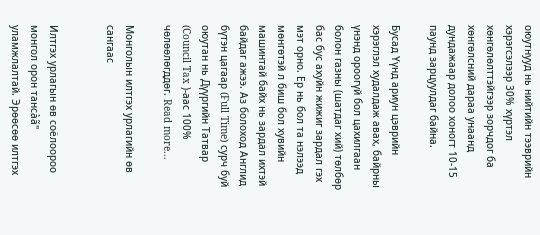оюутнууд нь нийтийн тээврийн хэрэгсэлээр 30% хүртэл хөнгөлөлттэйгээр зорчдог ба хөнгөлсний дараа унаанд дундажаар долоо хоногт 10-15 паунд зарцуулдаг байна.

Бусад Үүнд ариун цэврийн хэрэглэл худалдаж авах, байрны үнэнд ороогүй бол цахилгаан болон газны (шатдаг хий) төлбөр бас бус ахуйн жижиг зардал гэх мэт орно. Ер нь бол та нэлээд мөнгөтэй л биш бол хувийн машинтай байх нь зардал ихтэй байдаг ажээ. Аз болоход Англид бүтэн цагаар (Full Time) сурч буй оюутан нь Дүүргийн Татвар (Council Tax )-аас 100% чөлөөлөгддөг. Read more...

Монголын илтгэх урлагийн өв сангаас


Илтгэх урлагын өв соёлоороо монгол орон тансàã" уламжлалтай. Эрөөсөө илтгэх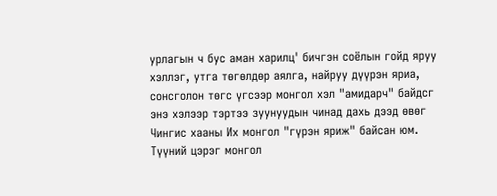урлагын ч бус аман харилц' бичгэн соёлын гойд яруу хэллэг, утга төгөлдөр аялга, найруу дүүрэн яриа, сонсголон төгс үгсээр монгол хэл "амидарч" байдсг энэ хэлээр тэртээ зуунуудын чинад дахь дээд өвөг Чингис хааны Их монгол "гүрэн яриж" байсан юм. Түүний цэрэг монгол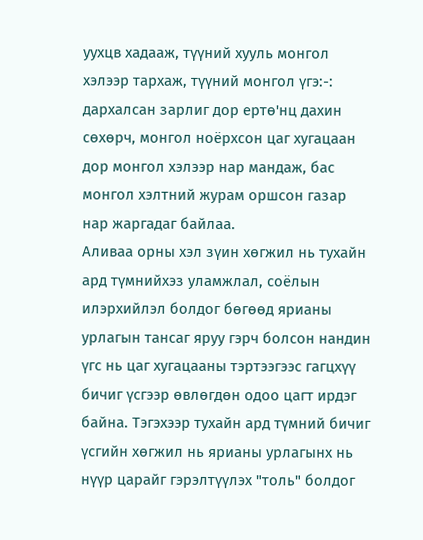уухцв хадааж, түүний хууль монгол хэлээр тархаж, түүний монгол үгэ:-: дархалсан зарлиг дор ертө'нц дахин сөхөрч, монгол ноёрхсон цаг хугацаан дор монгол хэлээр нар мандаж, бас монгол хэлтний журам оршсон газар нар жаргадаг байлаа.
Аливаа орны хэл зүин хөгжил нь тухайн ард түмнийхэз уламжлал, соёлын илэрхийлэл болдог бөгөөд ярианы урлагын тансаг яруу гэрч болсон нандин үгс нь цаг хугацааны тэртээгээс гагцхүү бичиг үсгээр өвлөгдөн одоо цагт ирдэг байна. Тэгэхээр тухайн ард түмний бичиг үсгийн хөгжил нь ярианы урлагынх нь нүүр царайг гэрэлтүүлэх "толь" болдог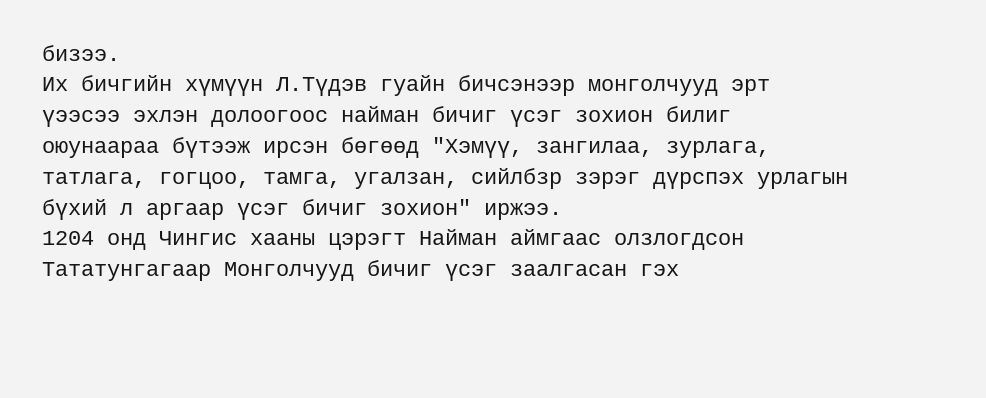бизээ.
Их бичгийн хүмүүн Л.Түдэв гуайн бичсэнээр монголчууд эрт үээсээ эхлэн долоогоос найман бичиг үсэг зохион билиг оюунаараа бүтээж ирсэн бөгөөд "Хэмүү, зангилаа, зурлага, татлага, гогцоо, тамга, угалзан, сийлбзр зэрэг дүрспэх урлагын бүхий л аргаар үсэг бичиг зохион" иржээ.
1204 онд Чингис хааны цэрэгт Найман аймгаас олзлогдсон Тататунгагаар Монголчууд бичиг үсэг заалгасан гэх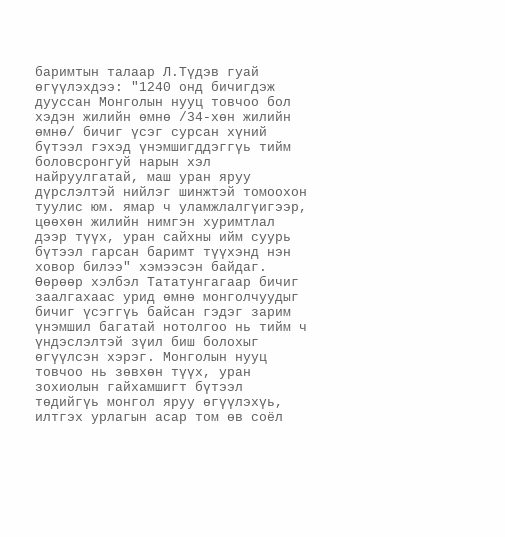баримтын талаар Л.Түдэв гуай өгүүлэхдээ: "1240 онд бичигдэж дууссан Монголын нууц товчоо бол хэдэн жилийн өмнө /34-хөн жилийн өмнө/ бичиг үсэг сурсан хүний бүтээл гэхэд үнэмшигддэггүь тийм боловсронгуй нарын хэл найруулгатай, маш уран яруу дүрслэлтэй нийлэг шинжтэй томоохон туулис юм. ямар ч уламжлалгүигээр, цөөхөн жилийн нимгэн хуримтлал дээр түүх, уран сайхны ийм суурь бүтээл гарсан баримт түүхэнд нэн ховор билээ" хэмээсэн байдаг. Өөрөөр хэлбэл Тататунгагаар бичиг заалгахаас урид өмнө монголчуудыг бичиг үсэггүь байсан гэдэг зарим үнэмшил багатай нотолгоо нь тийм ч үндэслэлтэй зүил биш болохыг өгүүлсэн хэрэг. Монголын нууц товчоо нь зөвхөн түүх, уран зохиолын гайхамшигт бүтээл төдийгүь монгол яруу өгүүлэхүь, илтгэх урлагын асар том өв соёл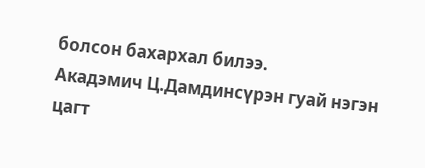болсон бахархал билээ.
Акадэмич Ц.Дамдинсүрэн гуай нэгэн цагт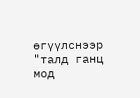өгүүлснээр "талд ганц мод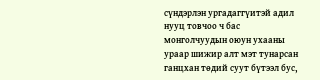сүндэрлэн ургадаггүитэй адил нууц товчоо ч бас монголчуудын оюун ухааны ураар шижир алт мэт тунарсан ганцхан төдий суут бүтээл бус,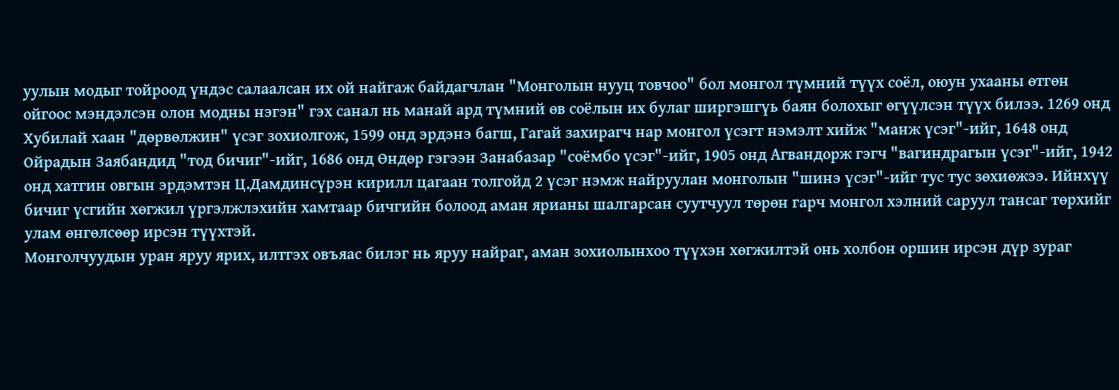уулын модыг тойроод үндэс салаалсан их ой найгаж байдагчлан "Монголын нууц товчоо" бол монгол түмний түүх соёл, оюун ухааны өтгөн ойгоос мэндэлсэн олон модны нэгэн" гэх санал нь манай ард түмний өв соёлын их булаг ширгэшгүь баян болохыг өгүүлсэн түүх билээ. 1269 онд Хубилай хаан "дөрвөлжин" үсэг зохиолгож, 1599 онд эрдэнэ багш, Гагай захирагч нар монгол үсэгт нэмэлт хийж "манж үсэг"-ийг, 1648 онд Ойрадын Заябандид "тод бичиг"-ийг, 1686 онд Өндөр гэгээн Занабазар "соёмбо үсэг"-ийг, 1905 онд Агвандорж гэгч "вагиндрагын үсэг"-ийг, 1942 онд хатгин овгын эрдэмтэн Ц.Дамдинсүрэн кирилл цагаан толгойд 2 үсэг нэмж найруулан монголын "шинэ үсэг"-ийг тус тус зөхиөжээ. Ийнхүү бичиг үсгийн хөгжил үргэлжлэхийн хамтаар бичгийн болоод аман ярианы шалгарсан суутчуул төрөн гарч монгол хэлний саруул тансаг төрхийг улам өнгөлсөөр ирсэн түүхтэй.
Монголчуудын уран яруу ярих, илтгэх овъяас билэг нь яруу найраг, аман зохиолынхоо түүхэн хөгжилтэй онь холбон оршин ирсэн дүр зураг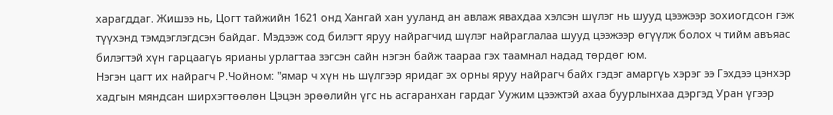харагддаг. Жишээ нь, Цогт тайжийн 1621 онд Хангай хан ууланд ан авлаж явахдаа хэлсэн шүлэг нь шууд цээжээр зохиогдсон гэж түүхэнд тэмдэглэгдсэн байдаг. Мэдээж сод билэгт яруу найрагчид шүлэг найраглалаа шууд цээжээр өгүүлж болох ч тийм авъяас билэгтэй хүн гарцаагүь ярианы урлагтаа зэгсэн сайн нэгэн байж таараа гэх таамнал надад төрдөг юм.
Нэгэн цагт их найрагч Р.Чойном: "ямар ч хүн нь шүлгээр яридаг эх орны яруу найрагч байх гэдэг амаргүь хэрэг ээ Гэхдээ цэнхэр хадгын мяндсан ширхэгтөөлөн Цэцэн эрөөлийн үгс нь асгаранхан гардаг Уужим цээжтэй ахаа буурлынхаа дэргэд Уран үгээр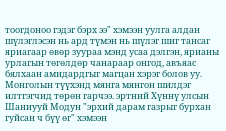тоогдоноо гэдэг бэрх ээ" хэмээн уулга алдан шүлэглэсэн нь ард түмэн нь шүлэг шиг тансаг яриагаар өвөр зуураа мэнд усаа дэлгэн, ярианы урлагын төгөлдөр чанараар онгод, авъяас бялхаан амидардгыг магцан хэрэг болов уу. Монголын түүхэнд мянга мянгон шилдэг илтгэгчид төрөн гарчээ. эртний Хүннү улсын Шаниууй Модун "эрхий дарам газрыг бурхан гуйсан ч бүү өг" хэмээн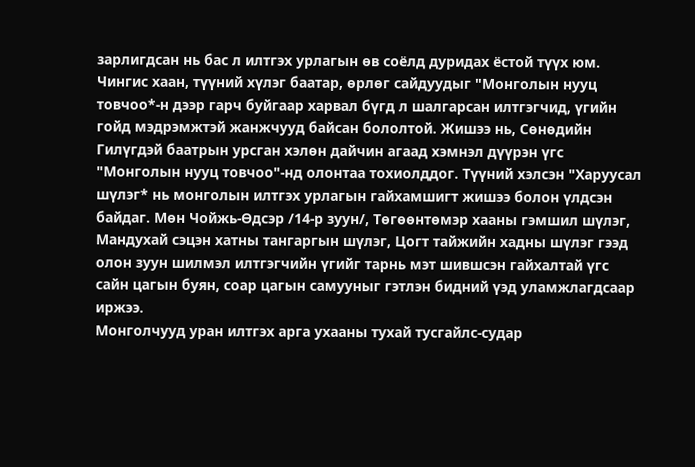зарлигдсан нь бас л илтгэх урлагын өв соёлд дуридах ёстой түүх юм. Чингис хаан, түүний хүлэг баатар, өрлөг сайдуудыг "Монголын нууц товчоо*-н дээр гарч буйгаар харвал бүгд л шалгарсан илтгэгчид, үгийн гойд мэдрэмжтэй жанжчууд байсан бололтой. Жишээ нь, Сөнөдийн Гилүгдэй баатрын урсган хэлөн дайчин агаад хэмнэл дүүрэн үгс "Монголын нууц товчоо"-нд олонтаа тохиолддог. Түүний хэлсэн "Харуусал шүлэг* нь монголын илтгэх урлагын гайхамшигт жишээ болон үлдсэн байдаг. Мөн Чойжь-Өдсэр /14-р зуун/, Төгөөнтөмэр хааны гэмшил шүлэг, Мандухай сэцэн хатны тангаргын шүлэг, Цогт тайжийн хадны шүлэг гээд олон зуун шилмэл илтгэгчийн үгийг тарнь мэт шившсэн гайхалтай үгс сайн цагын буян, соар цагын самууныг гэтлэн бидний үэд уламжлагдсаар иржээ.
Монголчууд уран илтгэх арга ухааны тухай тусгайлс-судар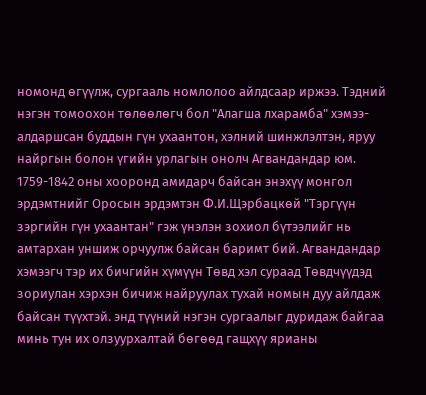номонд өгүүлж, сургааль номлолоо айлдсаар иржээ. Тэдний нэгэн томоохон төлөөлөгч бол "Алагша лхарамба" хэмээ-алдаршсан буддын гүн ухаантон, хэлний шинжлэлтэн, яруу найргын болон үгийн урлагын онолч Агвандандар юм. 1759-1842 оны хооронд амидарч байсан энэхүү монгол эрдэмтнийг Оросын эрдэмтэн Ф.И.Щэрбацкөй "Тэргүүн зэргийн гүн ухаантан" гэж үнэлэн зохиол бүтээлийг нь амтархан уншиж орчуулж байсан баримт бий. Агвандандар хэмээгч тэр их бичгийн хүмүүн Төвд хэл сураад Төвдчүүдэд зориулан хэрхэн бичиж найруулах тухай номын дуу айлдаж байсан түүхтэй. энд түүний нэгэн сургаалыг дуридаж байгаа минь тун их олзуурхалтай бөгөөд гащхүү ярианы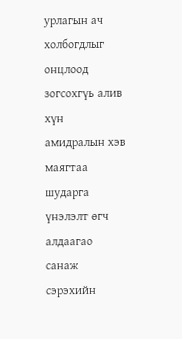урлагын ач холбогдлыг онцлоод зогсохгүь алив хүн амидралын хэв маягтаа шударга үнэлэлт өгч алдаагао санаж сэрэхийн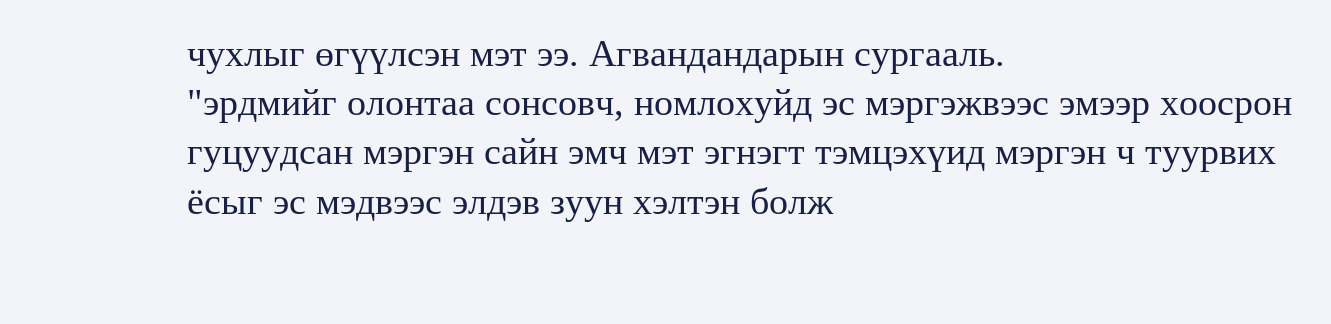чухлыг өгүүлсэн мэт ээ. Агвандандарын сургааль.
"эрдмийг олонтаа сонсовч, номлохуйд эс мэргэжвээс эмээр хоосрон гуцуудсан мэргэн сайн эмч мэт эгнэгт тэмцэхүид мэргэн ч туурвих ёсыг эс мэдвээс элдэв зуун хэлтэн болж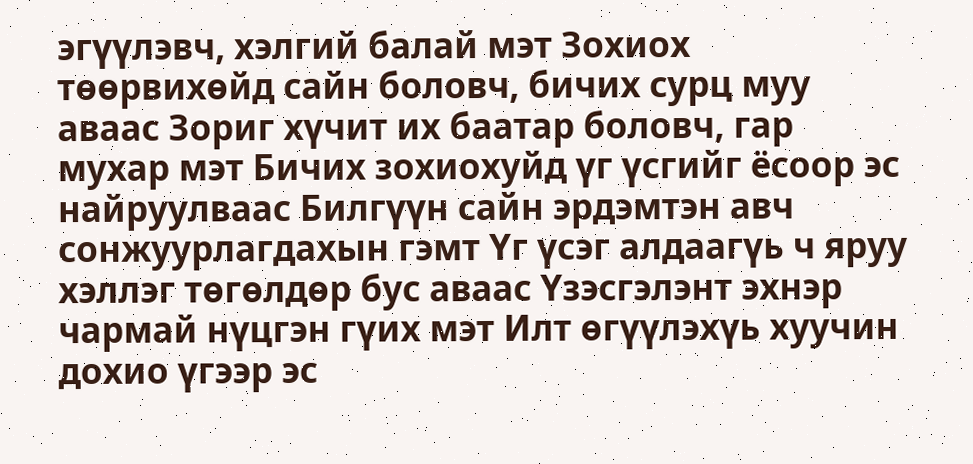эгүүлэвч, хэлгий балай мэт Зохиох төөрвихөйд сайн боловч, бичих сурц муу аваас Зориг хүчит их баатар боловч, гар мухар мэт Бичих зохиохуйд үг үсгийг ёсоор эс найруулваас Билгүүн сайн эрдэмтэн авч сонжуурлагдахын гэмт Үг үсэг алдаагүь ч яруу хэллэг төгөлдөр бус аваас Үзэсгэлэнт эхнэр чармай нүцгэн гүих мэт Илт өгүүлэхүь хуучин дохио үгээр эс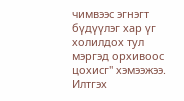чимвээс эгнэгт бүдүүлэг хар үг холилдох тул мэргэд орхивоос цохисг" хэмээжээ.
Илтгэх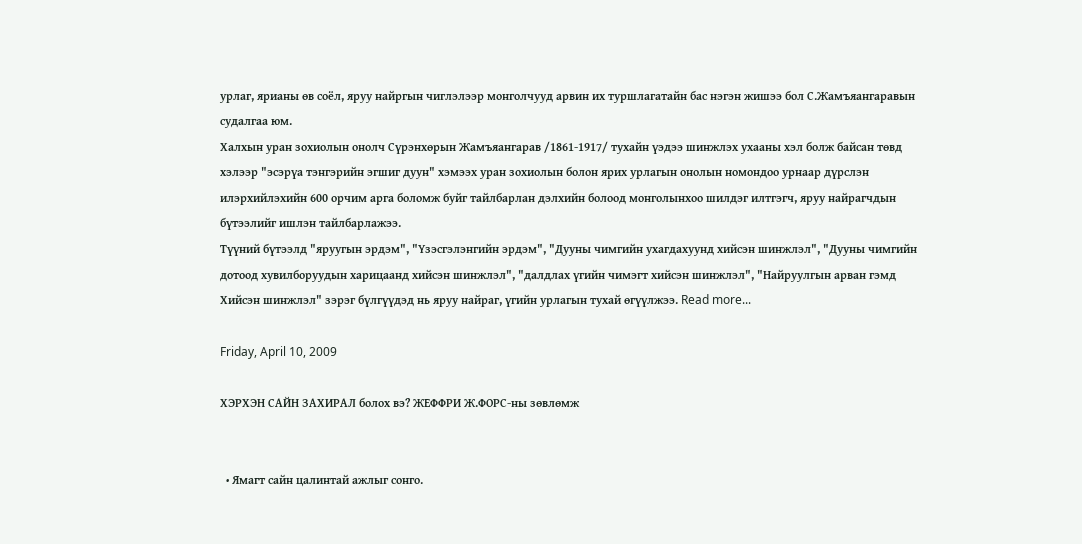урлаг, ярианы өв соёл, яруу найргын чиглэлээр монголчууд арвин их туршлагатайн бас нэгэн жишээ бол С.Жамъяангаравын судалгаа юм.
Халхын уран зохиолын онолч Сүрэнхөрын Жамъяангарав /1861-1917/ тухайн үэдээ шинжлэх ухааны хэл болж байсан төвд хэлээр "эсэрүа тэнгэрийн эгшиг дуун" хэмээх уран зохиолын болон ярих урлагын онолын номондоо урнаар дүрслэн илэрхийлэхийн 600 орчим арга боломж буйг тайлбарлан дэлхийн болоод монголынхоо шилдэг илтгэгч, яруу найрагчдын бүтээлийг ишлэн тайлбарлажээ.
Түүний бүтээлд "яруугын эрдэм", "Үзэсгэлэнгийн эрдэм", "Дууны чимгийн ухагдахуунд хийсэн шинжлэл", "Дууны чимгийн дотоод хувилборуудын харицаанд хийсэн шинжлэл", "далдлах үгийн чимэгт хийсэн шинжлэл", "Найруулгын арван гэмд Хийсэн шинжлэл" зэрэг бүлгүүдэд нь яруу найраг, үгийн урлагын тухай өгүүлжээ. Read more...

Friday, April 10, 2009

ХЭРХЭН САЙН ЗАХИРАЛ болох вэ? ЖЕФФРИ Ж.ФОРС-ны зөвлөмж


  • Ямагт сайн цалинтай ажлыг сонго.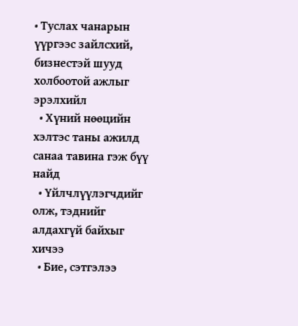• Туслах чанарын үүргээс зайлсхий, бизнестэй шууд холбоотой ажлыг эрэлхийл
  • Хүний нөөцийн хэлтэс таны ажилд санаа тавина гэж бүү найд
  • Үйлчлүүлэгчдийг олж, тэднийг алдахгүй байхыг хичээ
  • Бие, сэтгэлээ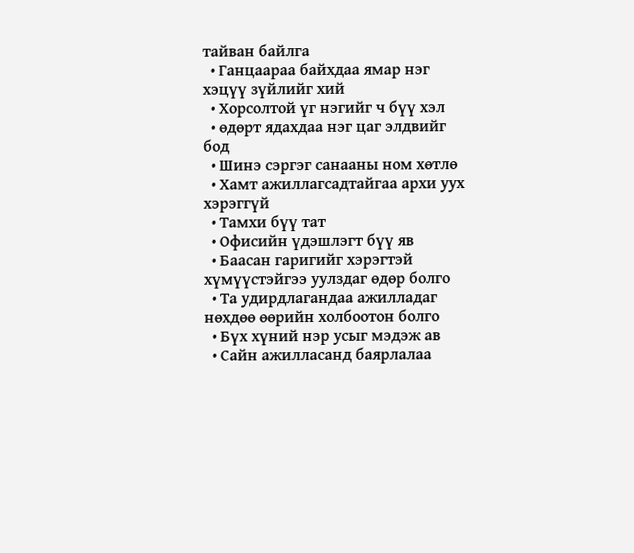тайван байлга
  • Ганцаараа байхдаа ямар нэг хэцүү зүйлийг хий
  • Хорсолтой үг нэгийг ч бүү хэл
  • өдөрт ядахдаа нэг цаг элдвийг бод
  • Шинэ сэргэг санааны ном хөтлө
  • Хамт ажиллагсадтайгаа архи уух хэрэггүй
  • Тамхи бүү тат
  • Офисийн үдэшлэгт бүү яв
  • Баасан гаригийг хэрэгтэй хүмүүстэйгээ уулздаг өдөр болго
  • Та удирдлагандаа ажилладаг нөхдөө өөрийн холбоотон болго
  • Бүх хүний нэр усыг мэдэж ав
  • Сайн ажилласанд баярлалаа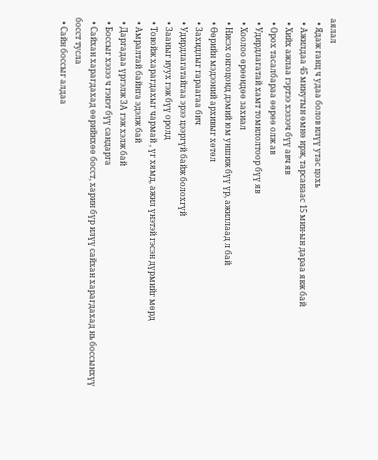аялал
  • Ядаж ганц ч удаа болов илүү утас цохь
  • Ажилдаа 45 минутын өмнө ирж, тарсанаас 15 мин-ын дараа явж бай
  • Хийх ажлаа гэртээ хэзээч бүү авч яв
  • Орох тасалбараа өөрөө олж ав
  • Удирдлагатай хамт томилолтоор бүү яв
  • Хоолоо өрөөндөө захиал
  • Нисэх онгоцонд дэмий юм уншиж бүү үр, ажиллаад л бай
  • Өөрийн мэдээний архивыг хөтөл
  • Захидлыг гараагаа бич
  • Удирдлагатайгаа эрээ цээргүй байж болохгүй
  • Зааныг нуух гэж бүү оролд
  • Товойж харагдахыг чармай , үг хямд, ажил үнэтэй гэсэн дүрмийг мөрд
  • Амралтай байнга эдэлж бай
  • Даргадаа үргэлж ЗА гэж хэлж бай
  • Боссыг хэзээ ч гэнэт бүү сандарга
  • Сайхан харагдахад өөрийнхөө босст, харин бүр илүү сайхан харагдахад нь боссынхүү босст тусла
  • Сайн боссыг алдаа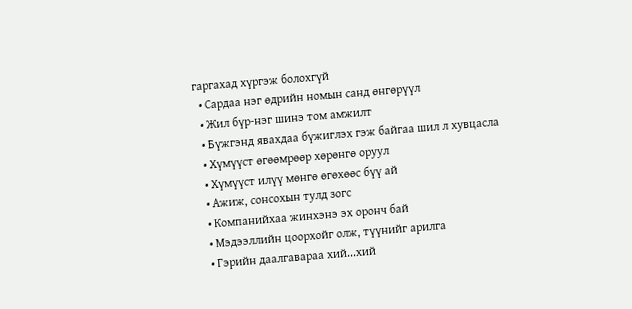гаргахад хүргэж болохгүй
  • Сардаа нэг өдрийн номын санд өнгөрүүл
  • Жил бүр-нэг шинэ том амжилт
  • Бүжгэнд явахдаа бүжиглэх гэж байгаа шил л хувцасла
  • Хүмүүст өгөөмрөөр хөрөнгө оруул
  • Хүмүүст илүү мөнгө өгөхөөс бүү ай
  • Ажиж, сонсохын тулд зогс
  • Компанийхаа жинхэнэ эх оронч бай
  • Мэдээллийн цоорхойг олж, түүнийг арилга
  • Гэрийн даалгавараа хий...хий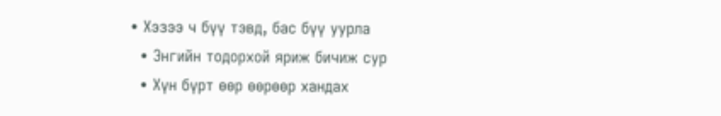• Хэзээ ч бүү тэвд, бас бүү уурла
  • Энгийн тодорхой яриж бичиж сур
  • Хүн бүрт өөр өөрөөр хандах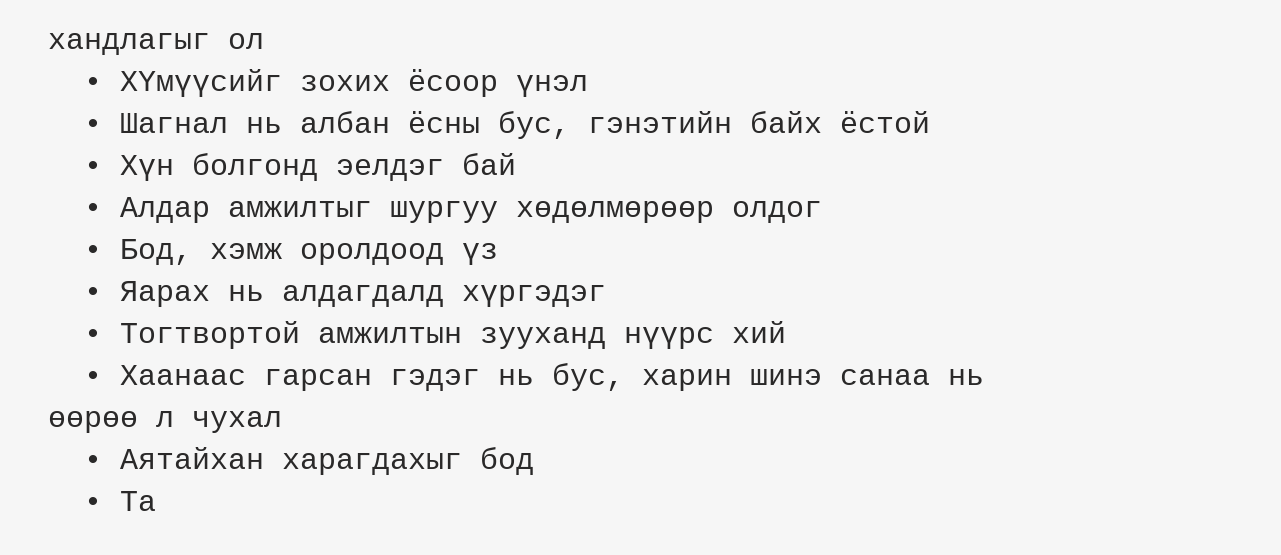хандлагыг ол
  • ХҮмүүсийг зохих ёсоор үнэл
  • Шагнал нь албан ёсны бус, гэнэтийн байх ёстой
  • Хүн болгонд эелдэг бай
  • Алдар амжилтыг шургуу хөдөлмөрөөр олдог
  • Бод, хэмж оролдоод үз
  • Яарах нь алдагдалд хүргэдэг
  • Тогтвортой амжилтын зууханд нүүрс хий
  • Хаанаас гарсан гэдэг нь бус, харин шинэ санаа нь өөрөө л чухал
  • Аятайхан харагдахыг бод
  • Та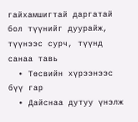гайхамшигтай даргатай бол түүнийг дуурайж, түүнээс сурч, түүнд санаа тавь
  • Төсвийн хүрээнээс бүү гар
  • Дайснаа дутуу үнэлж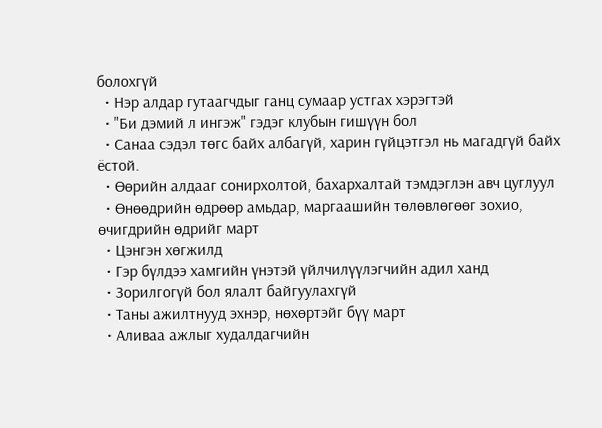болохгүй
  • Нэр алдар гутаагчдыг ганц сумаар устгах хэрэгтэй
  • "Би дэмий л ингэж" гэдэг клубын гишүүн бол
  • Санаа сэдэл төгс байх албагүй, харин гүйцэтгэл нь магадгүй байх ёстой.
  • Өөрийн алдааг сонирхолтой, бахархалтай тэмдэглэн авч цуглуул
  • Өнөөдрийн өдрөөр амьдар, маргаашийн төлөвлөгөөг зохио, өчигдрийн өдрийг март
  • Цэнгэн хөгжилд
  • Гэр бүлдээ хамгийн үнэтэй үйлчилүүлэгчийн адил ханд
  • Зорилгогүй бол ялалт байгуулахгүй
  • Таны ажилтнууд эхнэр, нөхөртэйг бүү март
  • Аливаа ажлыг худалдагчийн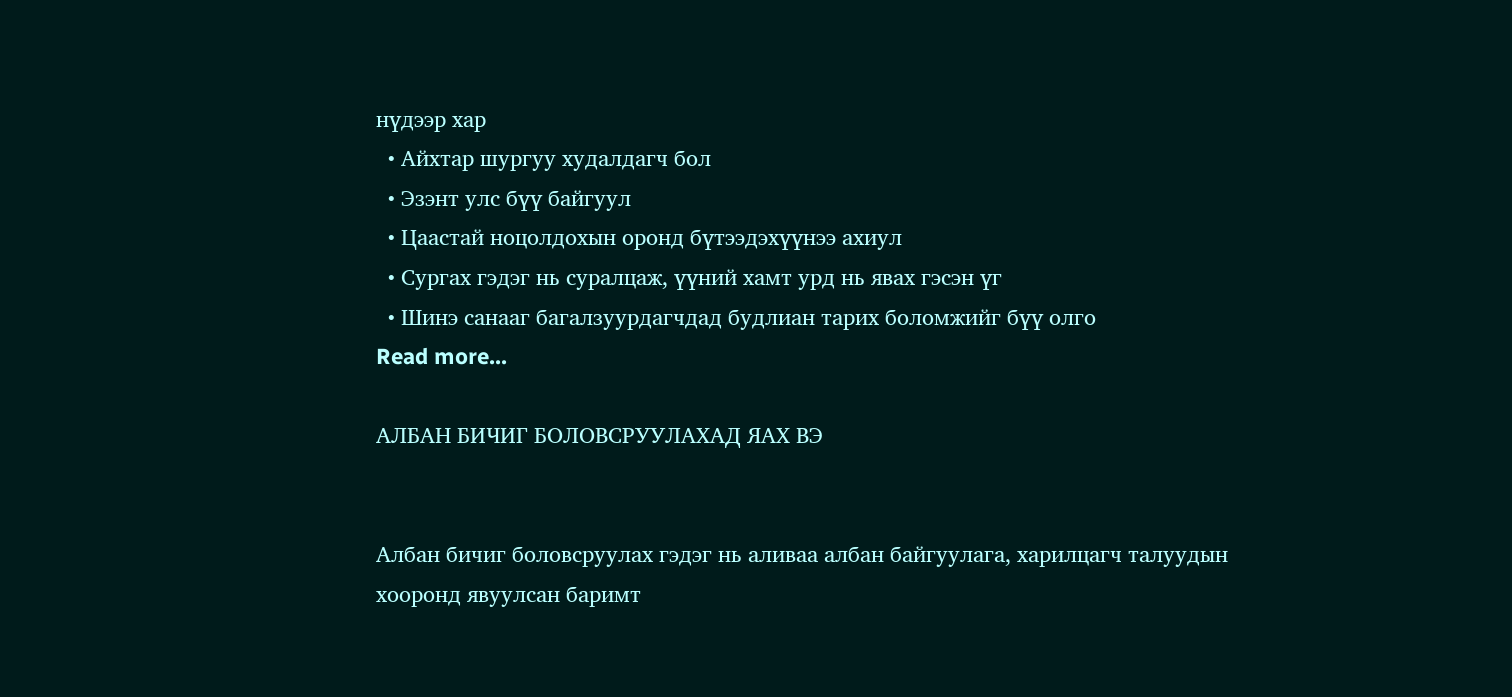нүдээр хар
  • Айхтар шургуу худалдагч бол
  • Эзэнт улс бүү байгуул
  • Цаастай ноцолдохын оронд бүтээдэхүүнээ ахиул
  • Сургах гэдэг нь суралцаж, үүний хамт урд нь явах гэсэн үг
  • Шинэ санааг багалзуурдагчдад будлиан тарих боломжийг бүү олго
Read more...

АЛБАН БИЧИГ БОЛОВСРУУЛАХАД ЯАХ ВЭ


Албан бичиг боловсруулах гэдэг нь аливаа албан байгуулага, харилцагч талуудын хооронд явуулсан баримт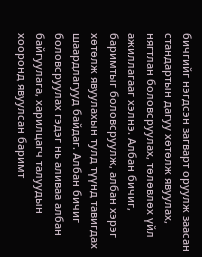бичгийг нэгдсэн загварт оруулж заасан стандартын дагуу хөтөлж явуулах, нягтлан боловсруулах, төлөвлөх үйл ажиллагааг хэлнэ. Албан бичиг, баримтыг боловсруулж, албан хэрэг хөтөлж явуулахын тулд түүнд тавигдах шаардлагууд байдаг. Албан бичиг боловсруулах гэдэг нь аливаа албан байгуулага, харилцагч талуудын хооронд явуулсан баримт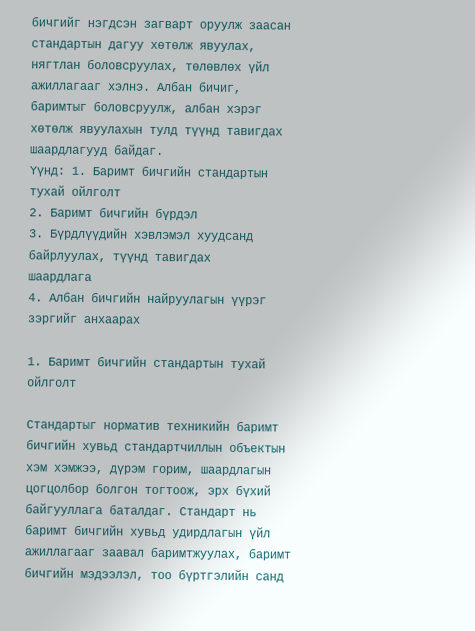бичгийг нэгдсэн загварт оруулж заасан стандартын дагуу хөтөлж явуулах, нягтлан боловсруулах, төлөвлөх үйл ажиллагааг хэлнэ. Албан бичиг, баримтыг боловсруулж, албан хэрэг хөтөлж явуулахын тулд түүнд тавигдах шаардлагууд байдаг.
Үүнд: 1. Баримт бичгийн стандартын тухай ойлголт
2. Баримт бичгийн бүрдэл
3. Бүрдлүүдийн хэвлэмэл хуудсанд байрлуулах, түүнд тавигдах
шаардлага
4. Албан бичгийн найруулагын үүрэг зэргийг анхаарах

1. Баримт бичгийн стандартын тухай ойлголт

Стандартыг норматив техникийн баримт бичгийн хувьд стандартчиллын объектын хэм хэмжээ, дүрэм горим, шаардлагын цогцолбор болгон тогтоож, эрх бүхий байгууллага баталдаг. Стандарт нь баримт бичгийн хувьд удирдлагын үйл ажиллагааг заавал баримтжуулах, баримт бичгийн мэдээлэл, тоо бүртгэлийн санд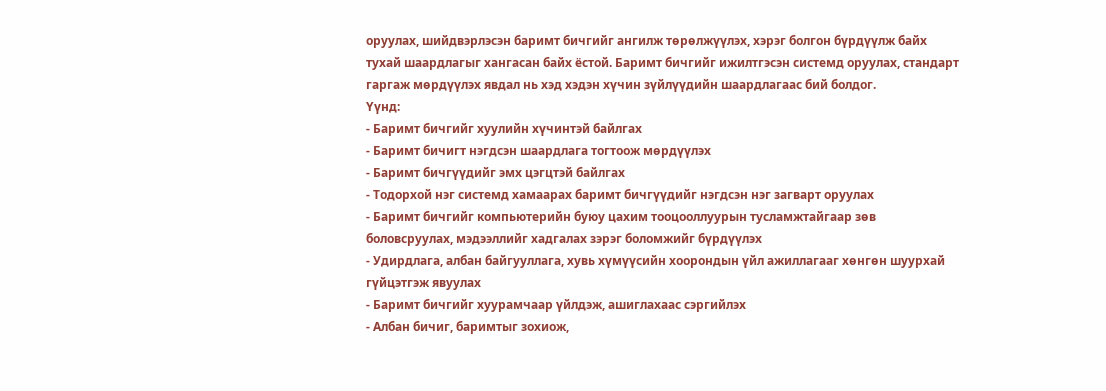оруулах, шийдвэрлэсэн баримт бичгийг ангилж төрөлжүүлэх, хэрэг болгон бүрдүүлж байх тухай шаардлагыг хангасан байх ёстой. Баримт бичгийг ижилтгэсэн системд оруулах, стандарт гаргаж мөрдүүлэх явдал нь хэд хэдэн хүчин зүйлүүдийн шаардлагаас бий болдог.
Үүнд:
- Баримт бичгийг хуулийн хүчинтэй байлгах
- Баримт бичигт нэгдсэн шаардлага тогтоож мөрдүүлэх
- Баримт бичгүүдийг эмх цэгцтэй байлгах
- Тодорхой нэг системд хамаарах баримт бичгүүдийг нэгдсэн нэг загварт оруулах
- Баримт бичгийг компьютерийн буюу цахим тооцооллуурын тусламжтайгаар зөв боловсруулах, мэдээллийг хадгалах зэрэг боломжийг бүрдүүлэх
- Удирдлага, албан байгууллага, хувь хүмүүсийн хоорондын үйл ажиллагааг хөнгөн шуурхай гүйцэтгэж явуулах
- Баримт бичгийг хуурамчаар үйлдэж, ашиглахаас сэргийлэх
- Албан бичиг, баримтыг зохиож,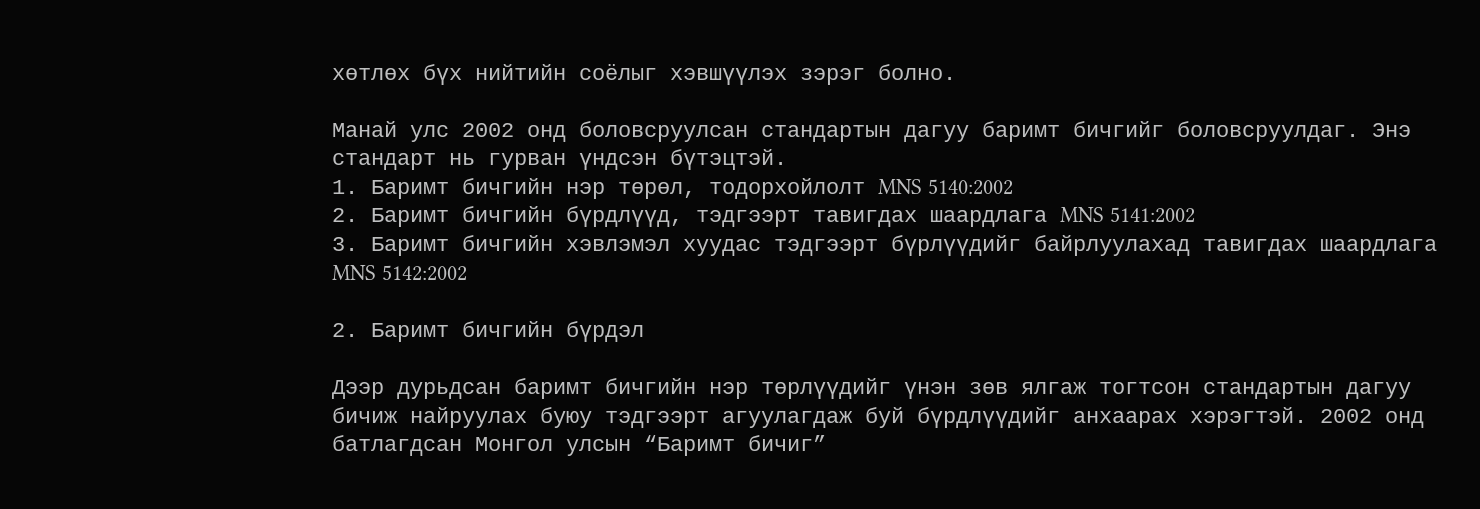хөтлөх бүх нийтийн соёлыг хэвшүүлэх зэрэг болно.

Манай улс 2002 онд боловсруулсан стандартын дагуу баримт бичгийг боловсруулдаг. Энэ стандарт нь гурван үндсэн бүтэцтэй.
1. Баримт бичгийн нэр төрөл, тодорхойлолт MNS 5140:2002
2. Баримт бичгийн бүрдлүүд, тэдгээрт тавигдах шаардлага MNS 5141:2002
3. Баримт бичгийн хэвлэмэл хуудас тэдгээрт бүрлүүдийг байрлуулахад тавигдах шаардлага MNS 5142:2002

2. Баримт бичгийн бүрдэл

Дээр дурьдсан баримт бичгийн нэр төрлүүдийг үнэн зөв ялгаж тогтсон стандартын дагуу бичиж найруулах буюу тэдгээрт агуулагдаж буй бүрдлүүдийг анхаарах хэрэгтэй. 2002 онд батлагдсан Монгол улсын “Баримт бичиг”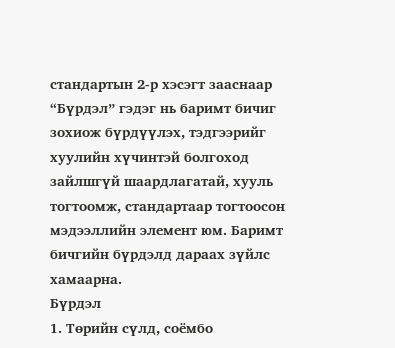стандартын 2-р хэсэгт зааснаар “Бүрдэл” гэдэг нь баримт бичиг зохиож бүрдүүлэх, тэдгээрийг хуулийн хүчинтэй болгоход зайлшгүй шаардлагатай, хууль тогтоомж, стандартаар тогтоосон мэдээллийн элемент юм. Баримт бичгийн бүрдэлд дараах зүйлс хамаарна.
Бүрдэл
1. Төрийн сүлд, соёмбо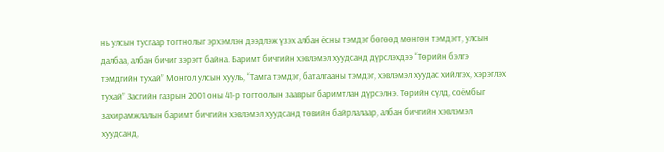нь улсын тусгаар тогтнолыг эрхэмлэн дээдлэж үзэх албан ёсны тэмдэг бөгөөд мөнгөн тэмдэгт, улсын далбаа, албан бичиг зэрэгт байна. Баримт бичгийн хэвлэмэл хуудсанд дүрслэхдээ “Төрийн бэлгэ тэмдгийн тухай” Монгол улсын хууль, “Тамга тэмдэг, баталгааны тэмдэг, хэвлэмэл хуудас хийлгэх, хэрэглэх тухай” Засгийн газрын 2001 оны 41-р тогтоолын зааврыг баримтлан дүрсэлнэ. Төрийн сүлд, соёмбыг захирамжлалын баримт бичгийн хэвлэмэл хуудсанд төвийн байрлалаар, албан бичгийн хэвлэмэл хуудсанд,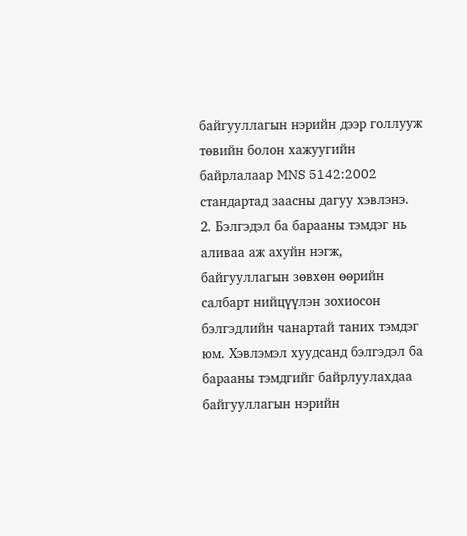байгууллагын нэрийн дээр голлууж төвийн болон хажуугийн байрлалаар MNS 5142:2002 стандартад заасны дагуу хэвлэнэ.
2. Бэлгэдэл ба барааны тэмдэг нь аливаа аж ахуйн нэгж, байгууллагын зөвхөн өөрийн салбарт нийцүүлэн зохиосон бэлгэдлийн чанартай таних тэмдэг юм. Хэвлэмэл хуудсанд бэлгэдэл ба барааны тэмдгийг байрлуулахдаа байгууллагын нэрийн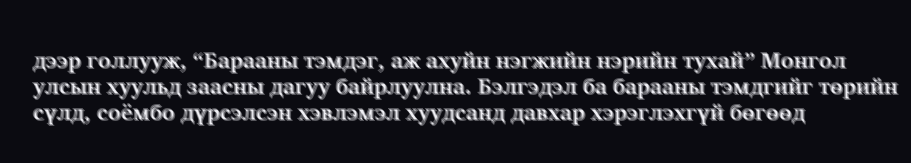дээр голлууж, “Барааны тэмдэг, аж ахуйн нэгжийн нэрийн тухай” Монгол улсын хуульд заасны дагуу байрлуулна. Бэлгэдэл ба барааны тэмдгийг төрийн сүлд, соёмбо дүрсэлсэн хэвлэмэл хуудсанд давхар хэрэглэхгүй бөгөөд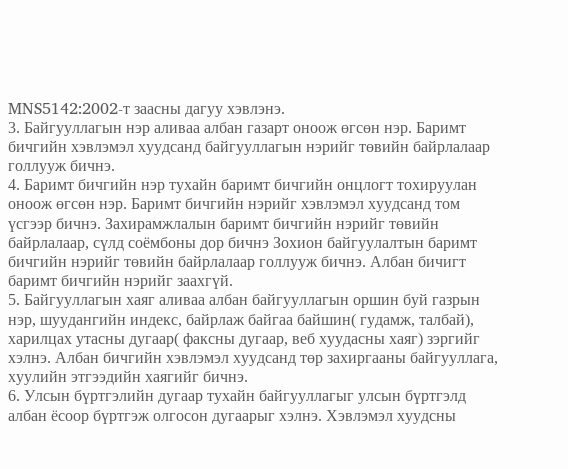MNS5142:2002-т заасны дагуу хэвлэнэ.
3. Байгууллагын нэр аливаа албан газарт оноож өгсөн нэр. Баримт бичгийн хэвлэмэл хуудсанд байгууллагын нэрийг төвийн байрлалаар голлууж бичнэ.
4. Баримт бичгийн нэр тухайн баримт бичгийн онцлогт тохируулан оноож өгсөн нэр. Баримт бичгийн нэрийг хэвлэмэл хуудсанд том үсгээр бичнэ. Захирамжлалын баримт бичгийн нэрийг төвийн байрлалаар, сүлд соёмбоны дор бичнэ Зохион байгуулалтын баримт бичгийн нэрийг төвийн байрлалаар голлууж бичнэ. Албан бичигт баримт бичгийн нэрийг заахгүй.
5. Байгууллагын хаяг аливаа албан байгууллагын оршин буй газрын нэр, шуудангийн индекс, байрлаж байгаа байшин( гудамж, талбай), харилцах утасны дугаар( факсны дугаар, веб хуудасны хаяг) зэргийг хэлнэ. Албан бичгийн хэвлэмэл хуудсанд төр захиргааны байгууллага, хуулийн этгээдийн хаягийг бичнэ.
6. Улсын бүртгэлийн дугаар тухайн байгууллагыг улсын бүртгэлд албан ёсоор бүртгэж олгосон дугаарыг хэлнэ. Хэвлэмэл хуудсны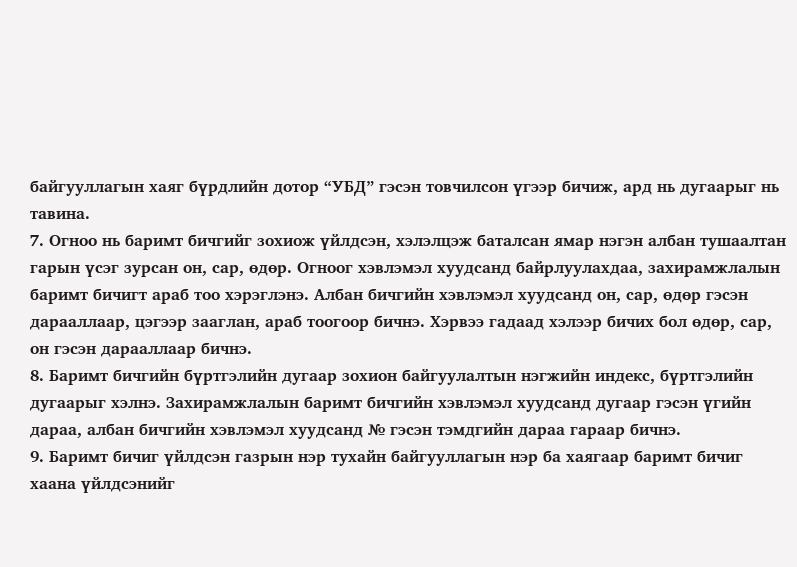байгууллагын хаяг бүрдлийн дотор “УБД” гэсэн товчилсон үгээр бичиж, ард нь дугаарыг нь тавина.
7. Огноо нь баримт бичгийг зохиож үйлдсэн, хэлэлцэж баталсан ямар нэгэн албан тушаалтан гарын үсэг зурсан он, сар, өдөр. Огноог хэвлэмэл хуудсанд байрлуулахдаа, захирамжлалын баримт бичигт араб тоо хэрэглэнэ. Албан бичгийн хэвлэмэл хуудсанд он, сар, өдөр гэсэн дарааллаар, цэгээр зааглан, араб тоогоор бичнэ. Хэрвээ гадаад хэлээр бичих бол өдөр, сар, он гэсэн дарааллаар бичнэ.
8. Баримт бичгийн бүртгэлийн дугаар зохион байгуулалтын нэгжийн индекс, бүртгэлийн дугаарыг хэлнэ. Захирамжлалын баримт бичгийн хэвлэмэл хуудсанд дугаар гэсэн үгийн дараа, албан бичгийн хэвлэмэл хуудсанд № гэсэн тэмдгийн дараа гараар бичнэ.
9. Баримт бичиг үйлдсэн газрын нэр тухайн байгууллагын нэр ба хаягаар баримт бичиг хаана үйлдсэнийг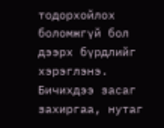тодорхойлох боломжгүй бол дээрх бүрдлийг хэрэглэнэ. Бичихдээ засаг захиргаа, нутаг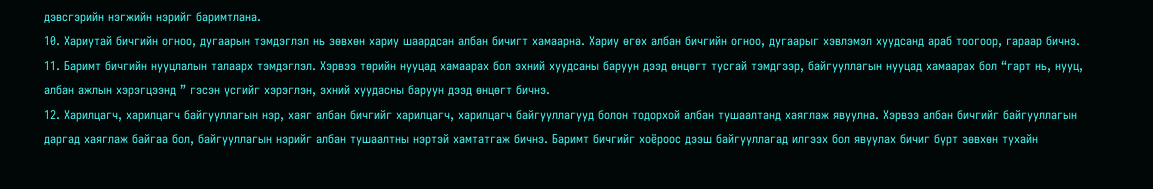дэвсгэрийн нэгжийн нэрийг баримтлана.
10. Хариутай бичгийн огноо, дугаарын тэмдэглэл нь зөвхөн хариу шаардсан албан бичигт хамаарна. Хариу өгөх албан бичгийн огноо, дугаарыг хэвлэмэл хуудсанд араб тоогоор, гараар бичнэ.
11. Баримт бичгийн нууцлалын талаарх тэмдэглэл. Хэрвээ төрийн нууцад хамаарах бол эхний хуудсаны баруун дээд өнцөгт тусгай тэмдгээр, байгууллагын нууцад хамаарах бол “гарт нь, нууц, албан ажлын хэрэгцээнд ” гэсэн үсгийг хэрэглэн, эхний хуудасны баруун дээд өнцөгт бичнэ.
12. Харилцагч, харилцагч байгууллагын нэр, хаяг албан бичгийг харилцагч, харилцагч байгууллагууд болон тодорхой албан тушаалтанд хаяглаж явуулна. Хэрвээ албан бичгийг байгууллагын даргад хаяглаж байгаа бол, байгууллагын нэрийг албан тушаалтны нэртэй хамтатгаж бичнэ. Баримт бичгийг хоёроос дээш байгууллагад илгээх бол явуулах бичиг бүрт зөвхөн тухайн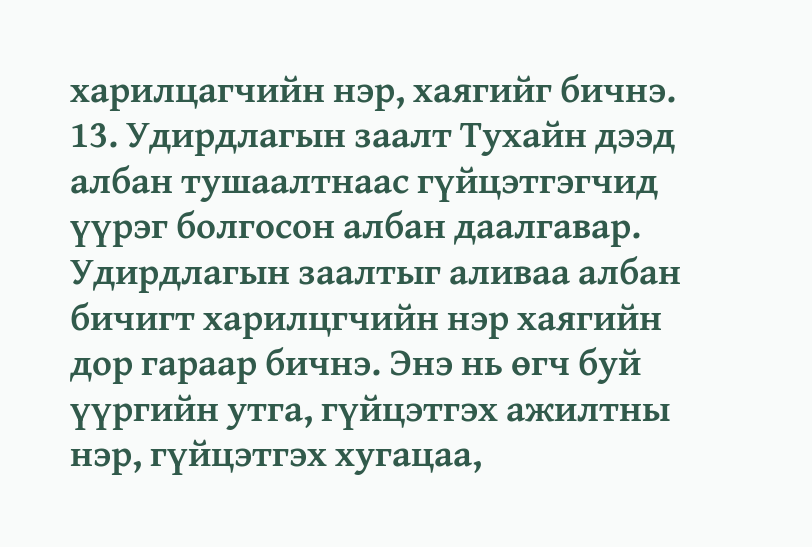харилцагчийн нэр, хаягийг бичнэ.
13. Удирдлагын заалт Тухайн дээд албан тушаалтнаас гүйцэтгэгчид үүрэг болгосон албан даалгавар. Удирдлагын заалтыг аливаа албан бичигт харилцгчийн нэр хаягийн дор гараар бичнэ. Энэ нь өгч буй үүргийн утга, гүйцэтгэх ажилтны нэр, гүйцэтгэх хугацаа,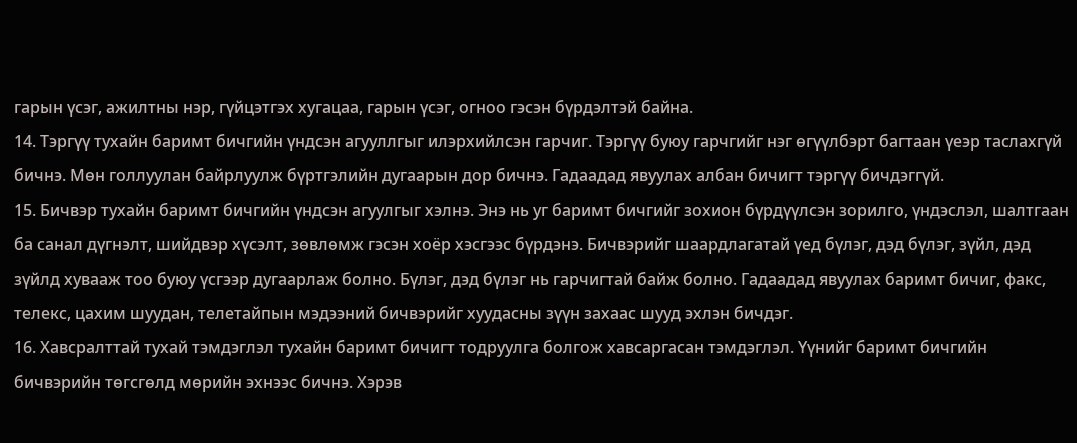гарын үсэг, ажилтны нэр, гүйцэтгэх хугацаа, гарын үсэг, огноо гэсэн бүрдэлтэй байна.
14. Тэргүү тухайн баримт бичгийн үндсэн агууллгыг илэрхийлсэн гарчиг. Тэргүү буюу гарчгийг нэг өгүүлбэрт багтаан үеэр таслахгүй бичнэ. Мөн голлуулан байрлуулж бүртгэлийн дугаарын дор бичнэ. Гадаадад явуулах албан бичигт тэргүү бичдэггүй.
15. Бичвэр тухайн баримт бичгийн үндсэн агуулгыг хэлнэ. Энэ нь уг баримт бичгийг зохион бүрдүүлсэн зорилго, үндэслэл, шалтгаан ба санал дүгнэлт, шийдвэр хүсэлт, зөвлөмж гэсэн хоёр хэсгээс бүрдэнэ. Бичвэрийг шаардлагатай үед бүлэг, дэд бүлэг, зүйл, дэд зүйлд хувааж тоо буюу үсгээр дугаарлаж болно. Бүлэг, дэд бүлэг нь гарчигтай байж болно. Гадаадад явуулах баримт бичиг, факс, телекс, цахим шуудан, телетайпын мэдээний бичвэрийг хуудасны зүүн захаас шууд эхлэн бичдэг.
16. Хавсралттай тухай тэмдэглэл тухайн баримт бичигт тодруулга болгож хавсаргасан тэмдэглэл. Үүнийг баримт бичгийн бичвэрийн төгсгөлд мөрийн эхнээс бичнэ. Хэрэв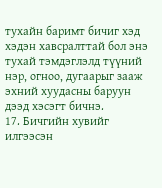тухайн баримт бичиг хэд хэдэн хавсралттай бол энэ тухай тэмдэглэлд түүний нэр, огноо, дугаарыг зааж эхний хуудасны баруун дээд хэсэгт бичнэ.
17. Бичгийн хувийг илгээсэн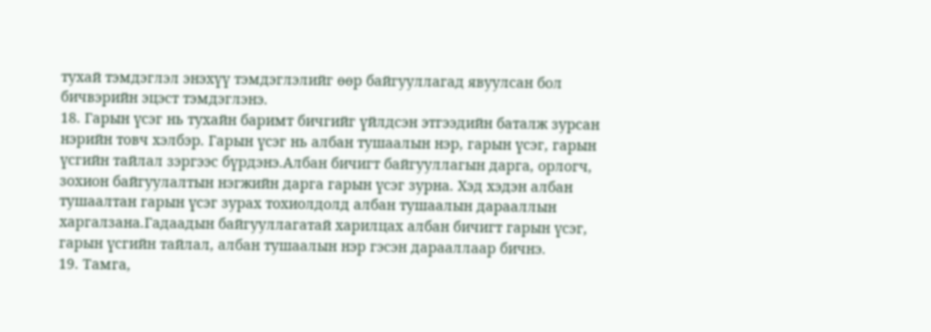тухай тэмдэглэл энэхүү тэмдэглэлийг өөр байгууллагад явуулсан бол бичвэрийн эцэст тэмдэглэнэ.
18. Гарын үсэг нь тухайн баримт бичгийг үйлдсэн этгээдийн баталж зурсан нэрийн товч хэлбэр. Гарын үсэг нь албан тушаалын нэр, гарын үсэг, гарын үсгийн тайлал зэргээс бүрдэнэ.Албан бичигт байгууллагын дарга, орлогч, зохион байгуулалтын нэгжийн дарга гарын үсэг зурна. Хэд хэдэн албан тушаалтан гарын үсэг зурах тохиолдолд албан тушаалын дарааллын харгалзана.Гадаадын байгууллагатай харилцах албан бичигт гарын үсэг, гарын үсгийн тайлал, албан тушаалын нэр гэсэн дарааллаар бичнэ.
19. Тамга,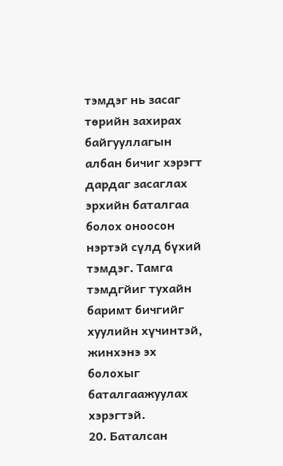тэмдэг нь засаг төрийн захирах байгууллагын албан бичиг хэрэгт дардаг засаглах эрхийн баталгаа болох оноосон нэртэй сүлд бүхий тэмдэг. Тамга тэмдгйиг тухайн баримт бичгийг хуулийн хүчинтэй, жинхэнэ эх болохыг баталгаажуулах хэрэгтэй.
20. Баталсан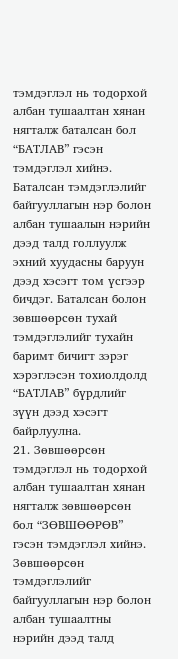тэмдэглэл нь тодорхой албан тушаалтан хянан нягталж баталсан бол “БАТЛАВ” гэсэн тэмдэглэл хийнэ. Баталсан тэмдэглэлийг байгууллагын нэр болон албан тушаалын нэрийн дээд талд голлуулж эхний хуудасны баруун дээд хэсэгт том үсгээр бичдэг. Баталсан болон зөвшөөрсөн тухай тэмдэглэлийг тухайн баримт бичигт зэрэг хэрэглэсэн тохиолдолд “БАТЛАВ” бүрдлийг зүүн дээд хэсэгт байрлуулна.
21. Зөвшөөрсөн тэмдэглэл нь тодорхой албан тушаалтан хянан нягталж зөвшөөрсөн бол “ЗӨВШӨӨРӨВ” гэсэн тэмдэглэл хийнэ. Зөвшөөрсөн тэмдэглэлийг байгууллагын нэр болон албан тушаалтны нэрийн дээд талд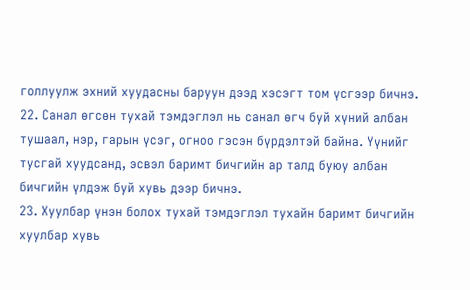голлуулж эхний хуудасны баруун дээд хэсэгт том үсгээр бичнэ.
22. Санал өгсөн тухай тэмдэглэл нь санал өгч буй хүний албан тушаал, нэр, гарын үсэг, огноо гэсэн бүрдэлтэй байна. Үүнийг тусгай хуудсанд, эсвэл баримт бичгийн ар талд буюу албан бичгийн үлдэж буй хувь дээр бичнэ.
23. Хуулбар үнэн болох тухай тэмдэглэл тухайн баримт бичгийн хуулбар хувь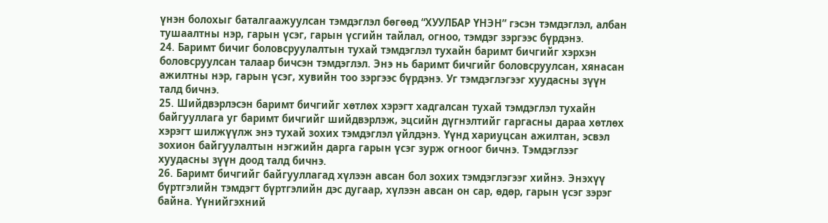үнэн болохыг баталгаажуулсан тэмдэглэл бөгөөд “ХУУЛБАР ҮНЭН” гэсэн тэмдэглэл, албан тушаалтны нэр, гарын үсэг, гарын үсгийн тайлал, огноо, тэмдэг зэргээс бүрдэнэ.
24. Баримт бичиг боловсруулалтын тухай тэмдэглэл тухайн баримт бичгийг хэрхэн боловсруулсан талаар бичсэн тэмдэглэл. Энэ нь баримт бичгийг боловсруулсан, хянасан ажилтны нэр, гарын үсэг, хувийн тоо зэргээс бүрдэнэ. Уг тэмдэглэгээг хуудасны зүүн талд бичнэ.
25. Шийдвэрлэсэн баримт бичгийг хөтлөх хэрэгт хадгалсан тухай тэмдэглэл тухайн байгууллага уг баримт бичгийг шийдвэрлэж, эцсийн дүгнэлтийг гаргасны дараа хөтлөх хэрэгт шилжүүлж энэ тухай зохих тэмдэглэл үйлдэнэ. Үүнд хариуцсан ажилтан, эсвэл зохион байгуулалтын нэгжийн дарга гарын үсэг зурж огноог бичнэ. Тэмдэглээг хуудасны зүүн доод талд бичнэ.
26. Баримт бичгийг байгууллагад хүлээн авсан бол зохих тэмдэглэгээг хийнэ. Энэхүү бүртгэлийн тэмдэгт бүртгэлийн дэс дугаар, хүлээн авсан он сар, өдөр, гарын үсэг зэрэг байна. Үүнийгэхний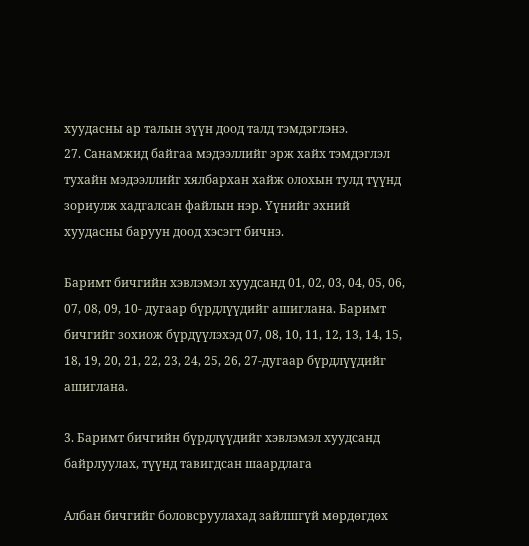хуудасны ар талын зүүн доод талд тэмдэглэнэ.
27. Санамжид байгаа мэдээллийг эрж хайх тэмдэглэл тухайн мэдээллийг хялбархан хайж олохын тулд түүнд зориулж хадгалсан файлын нэр. Үүнийг эхний хуудасны баруун доод хэсэгт бичнэ.

Баримт бичгийн хэвлэмэл хуудсанд 01, 02, 03, 04, 05, 06, 07, 08, 09, 10- дугаар бүрдлүүдийг ашиглана. Баримт бичгийг зохиож бүрдүүлэхэд 07, 08, 10, 11, 12, 13, 14, 15, 18, 19, 20, 21, 22, 23, 24, 25, 26, 27-дугаар бүрдлүүдийг ашиглана.

3. Баримт бичгийн бүрдлүүдийг хэвлэмэл хуудсанд байрлуулах, түүнд тавигдсан шаардлага

Албан бичгийг боловсруулахад зайлшгүй мөрдөгдөх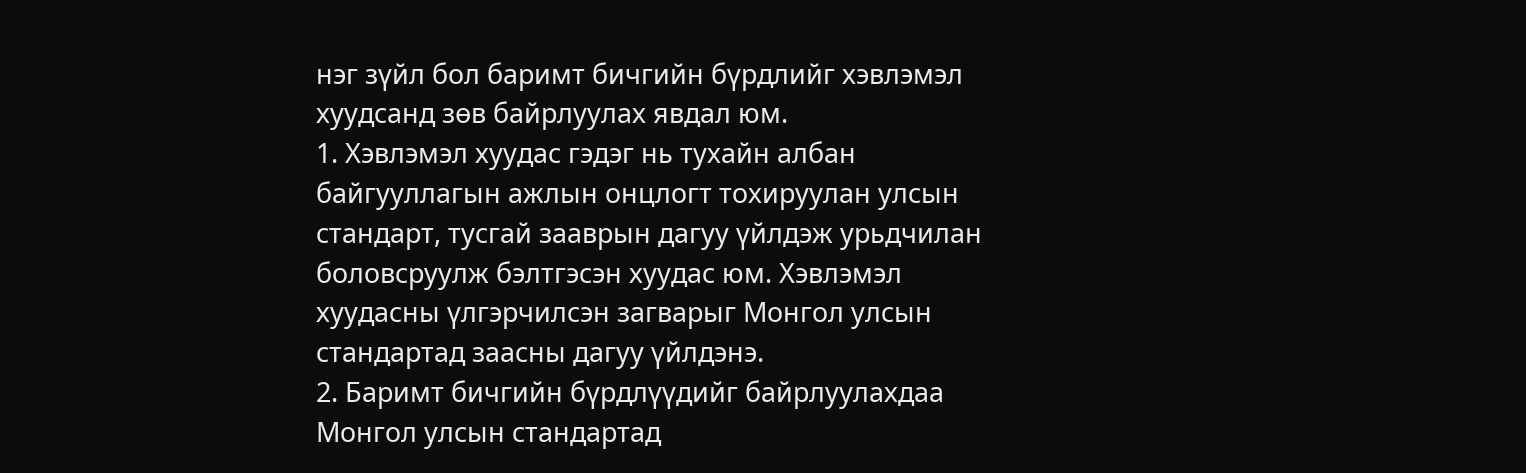нэг зүйл бол баримт бичгийн бүрдлийг хэвлэмэл хуудсанд зөв байрлуулах явдал юм.
1. Хэвлэмэл хуудас гэдэг нь тухайн албан байгууллагын ажлын онцлогт тохируулан улсын стандарт, тусгай зааврын дагуу үйлдэж урьдчилан боловсруулж бэлтгэсэн хуудас юм. Хэвлэмэл хуудасны үлгэрчилсэн загварыг Монгол улсын стандартад заасны дагуу үйлдэнэ.
2. Баримт бичгийн бүрдлүүдийг байрлуулахдаа Монгол улсын стандартад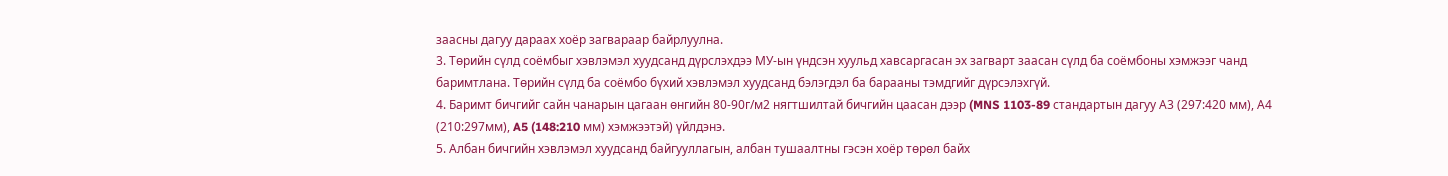заасны дагуу дараах хоёр загвараар байрлуулна.
3. Төрийн сүлд соёмбыг хэвлэмэл хуудсанд дүрслэхдээ МУ-ын үндсэн хуульд хавсаргасан эх загварт заасан сүлд ба соёмбоны хэмжээг чанд баримтлана. Төрийн сүлд ба соёмбо бүхий хэвлэмэл хуудсанд бэлэгдэл ба барааны тэмдгийг дүрсэлэхгүй.
4. Баримт бичгийг сайн чанарын цагаан өнгийн 80-90г/м2 нягтшилтай бичгийн цаасан дээр (MNS 1103-89 стандартын дагуу А3 (297:420 мм), А4 (210:297мм), A5 (148:210 мм) хэмжээтэй) үйлдэнэ.
5. Албан бичгийн хэвлэмэл хуудсанд байгууллагын, албан тушаалтны гэсэн хоёр төрөл байх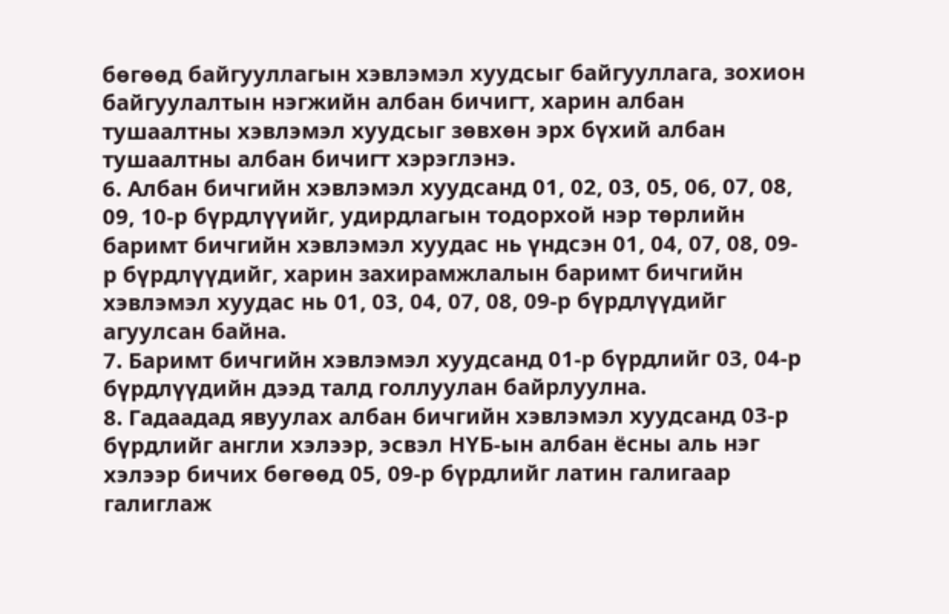бөгөөд байгууллагын хэвлэмэл хуудсыг байгууллага, зохион байгуулалтын нэгжийн албан бичигт, харин албан тушаалтны хэвлэмэл хуудсыг зөвхөн эрх бүхий албан тушаалтны албан бичигт хэрэглэнэ.
6. Албан бичгийн хэвлэмэл хуудсанд 01, 02, 03, 05, 06, 07, 08, 09, 10-р бүрдлүүийг, удирдлагын тодорхой нэр төрлийн баримт бичгийн хэвлэмэл хуудас нь үндсэн 01, 04, 07, 08, 09- р бүрдлүүдийг, харин захирамжлалын баримт бичгийн хэвлэмэл хуудас нь 01, 03, 04, 07, 08, 09-р бүрдлүүдийг агуулсан байна.
7. Баримт бичгийн хэвлэмэл хуудсанд 01-р бүрдлийг 03, 04-р бүрдлүүдийн дээд талд голлуулан байрлуулна.
8. Гадаадад явуулах албан бичгийн хэвлэмэл хуудсанд 03-р бүрдлийг англи хэлээр, эсвэл НҮБ-ын албан ёсны аль нэг хэлээр бичих бөгөөд 05, 09-р бүрдлийг латин галигаар галиглаж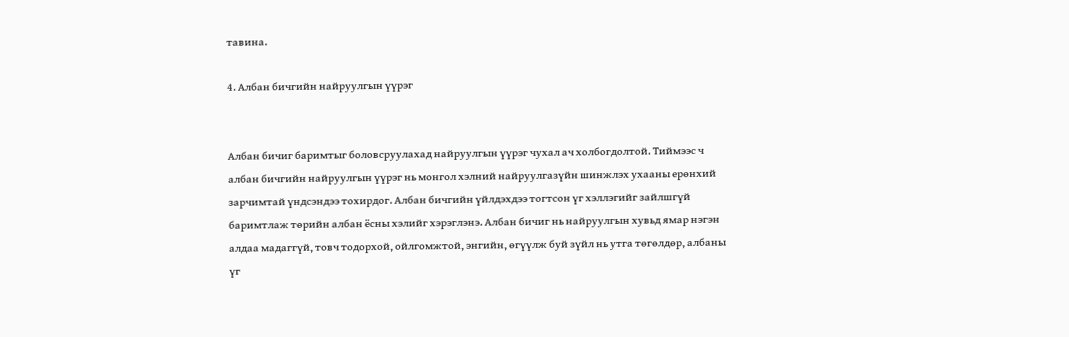тавина.

4. Албан бичгийн найруулгын үүрэг


Албан бичиг баримтыг боловсруулахад найруулгын үүрэг чухал ач холбогдолтой. Тиймээс ч албан бичгийн найруулгын үүрэг нь монгол хэлний найруулгазүйн шинжлэх ухааны ерөнхий зарчимтай үндсэндээ тохирдог. Албан бичгийн үйлдэхдээ тогтсон үг хэллэгийг зайлшгүй баримтлаж төрийн албан ёсны хэлийг хэрэглэнэ. Албан бичиг нь найруулгын хувьд ямар нэгэн алдаа мадаггүй, товч тодорхой, ойлгомжтой, энгийн, өгүүлж буй зүйл нь утга төгөлдөр, албаны үг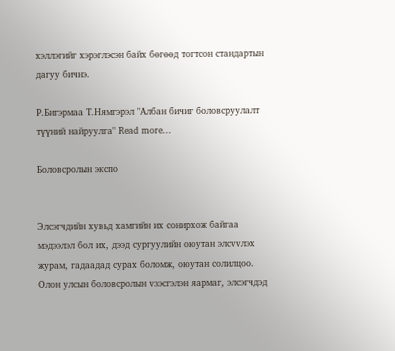хэллэгийг хэрэглэсэн байх бөгөөд тогтсон стандартын дагуу бичнэ.

Р.Бигэрмаа Т.Нямгэрэл "Албан бичиг боловсруулалт түүний найруулга" Read more...

Боловсролын экспо


Элсэгчдийн хувьд хамгийн их сонирхож байгаа мэдээлэл бол их, дээд сургуулийн оюутан элсvvлэх журам, гадаадад сурах боломж, оюутан солилцоо.
Олон улсын боловсролын vзэсгэлэн яармаг, элсэгчдэд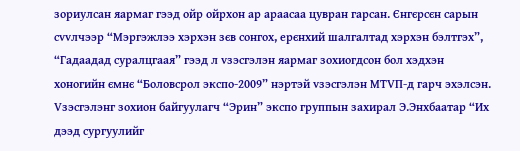зориулсан яармаг гээд ойр ойрхон ар араасаа цувран гарсан. Єнгєрсєн сарын сvvлчээр “Мэргэжлээ хэрхэн зєв сонгох, ерєнхий шалгалтад хэрхэн бэлтгэх”, “Гадаадад суралцгаая” гээд л vзэсгэлэн яармаг зохиогдсон бол хэдхэн хоногийн ємнє “Боловсрол экспо-2009” нэртэй vзэсгэлэн МТVП-д гарч эхэлсэн. Vзэсгэлэнг зохион байгуулагч “Эрин” экспо группын захирал Э.Энхбаатар “Их дээд сургуулийг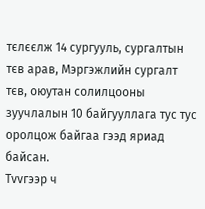тєлєєлж 14 сургууль, сургалтын тєв арав, Мэргэжлийн сургалт тєв, оюутан солилцооны зуучлалын 10 байгууллага тус тус оролцож байгаа гээд яриад байсан.
Тvvгээр ч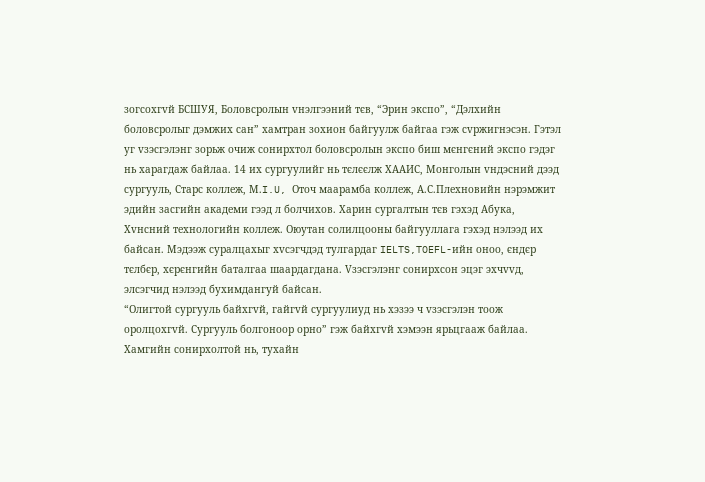зогсохгvй БСШУЯ, Боловсролын vнэлгээний тєв, “Эрин экспо”, “Дэлхийн боловсролыг дэмжих сан” хамтран зохион байгуулж байгаа гэж сvржигнэсэн. Гэтэл уг vзэсгэлэнг зорьж очиж сонирхтол боловсролын экспо биш мєнгєний экспо гэдэг нь харагдаж байлаа. 14 их сургуулийг нь тєлєєлж ХААИС, Монголын vндэсний дээд сургууль, Старс коллеж, М.I.U, Оточ маарамба коллеж, А.С.Плехновийн нэрэмжит эдийн засгийн академи гээд л болчихов. Харин сургалтын тєв гэхэд Абука, Хvнсний технологийн коллеж. Оюутан солилцооны байгууллага гэхэд нэлээд их байсан. Мэдээж суралцахыг хvсэгчдэд тулгардаг IELTS,TOEFL-ийн оноо, єндєр тєлбєр, хєрєнгийн баталгаа шаардагдана. Vзэсгэлэнг сонирхсон эцэг эхчvvд, элсэгчид нэлээд бухимдангуй байсан.
“Олигтой сургууль байхгvй, гайгvй сургуулиуд нь хэзээ ч vзэсгэлэн тоож оролцохгvй. Сургууль болгоноор орно” гэж байхгvй хэмээн ярьцгааж байлаа.
Хамгийн сонирхолтой нь, тухайн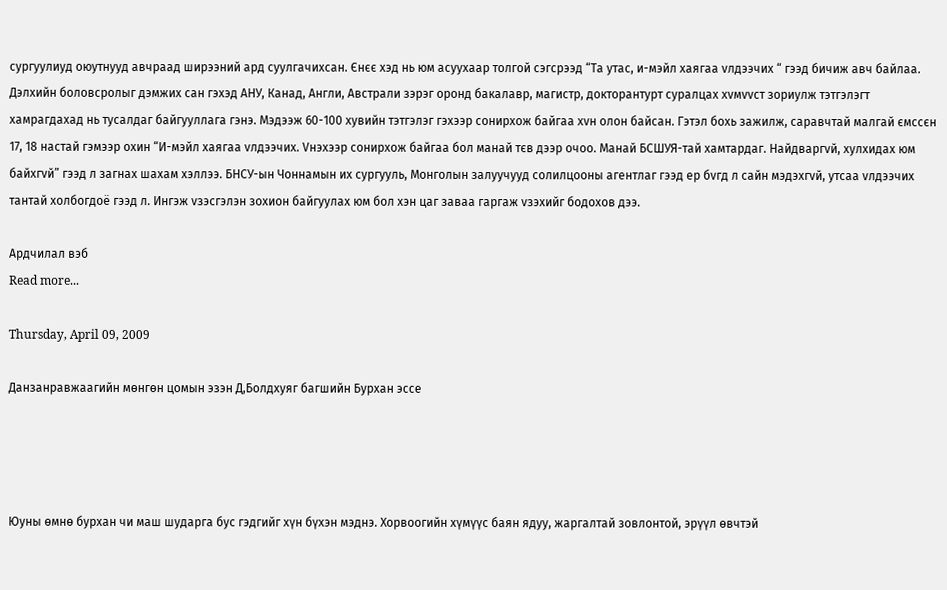сургуулиуд оюутнууд авчраад ширээний ард суулгачихсан. Єнєє хэд нь юм асуухаар толгой сэгсрээд “Та утас, и-мэйл хаягаа vлдээчих “ гээд бичиж авч байлаа. Дэлхийн боловсролыг дэмжих сан гэхэд АНУ, Канад, Англи, Австрали зэрэг оронд бакалавр, магистр, докторантурт суралцах хvмvvст зориулж тэтгэлэгт хамрагдахад нь тусалдаг байгууллага гэнэ. Мэдээж 60-100 хувийн тэтгэлэг гэхээр сонирхож байгаа хvн олон байсан. Гэтэл бохь зажилж, саравчтай малгай ємссєн 17, 18 настай гэмээр охин “И-мэйл хаягаа vлдээчих. Vнэхээр сонирхож байгаа бол манай тєв дээр очоо. Манай БСШУЯ-тай хамтардаг. Найдваргvй, хулхидах юм байхгvй” гээд л загнах шахам хэллээ. БНСУ-ын Чоннамын их сургууль, Монголын залуучууд солилцооны агентлаг гээд ер бvгд л сайн мэдэхгvй, утсаа vлдээчих тантай холбогдоё гээд л. Ингэж vзэсгэлэн зохион байгуулах юм бол хэн цаг заваа гаргаж vзэхийг бодохов дээ.

Ардчилал вэб
Read more...

Thursday, April 09, 2009

Данзанравжаагийн мөнгөн цомын эзэн Д,Болдхуяг багшийн Бурхан эссе




Юуны өмнө бурхан чи маш шударга бус гэдгийг хүн бүхэн мэднэ. Хорвоогийн хүмүүс баян ядуу, жаргалтай зовлонтой, эрүүл өвчтэй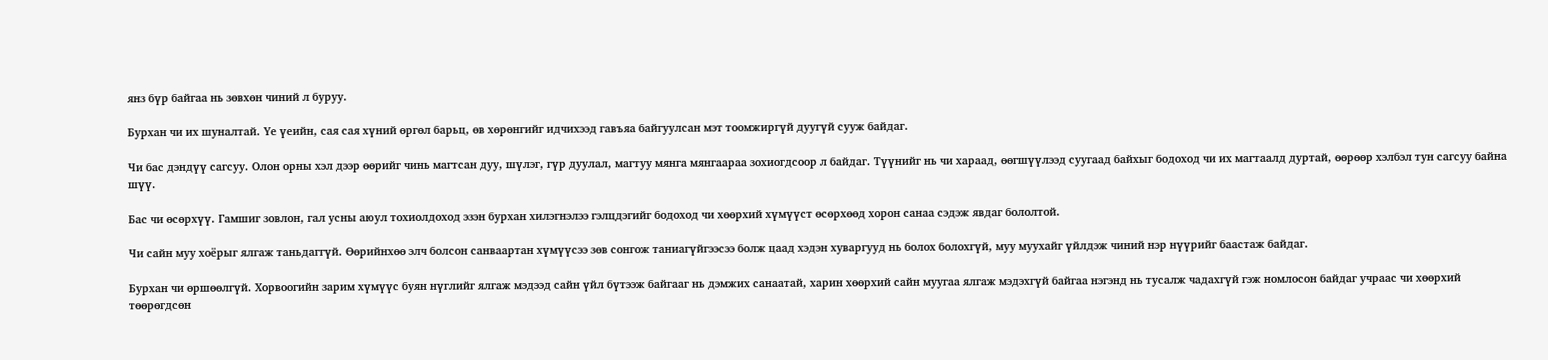янз бүр байгаа нь зөвхөн чиний л буруу.

Бурхан чи их шуналтай. Үе үеийн, сая сая хүний өргөл барьц, өв хөрөнгийг идчихээд гавъяа байгуулсан мэт тоомжиргүй дуугүй сууж байдаг.

Чи бас дэндүү сагсуу. Олон орны хэл дээр өөрийг чинь магтсан дуу, шүлэг, гүр дуулал, магтуу мянга мянгаараа зохиогдсоор л байдаг. Түүнийг нь чи хараад, өөгшүүлээд суугаад байхыг бодоход чи их магтаалд дуртай, өөрөөр хэлбэл тун сагсуу байна шүү.

Бас чи өсөрхүү. Гамшиг зовлон, гал усны аюул тохиолдоход эзэн бурхан хилэгнэлээ гэлцдэгийг бодоход чи хөөрхий хүмүүст өсөрхөөд хорон санаа сэдэж явдаг бололтой.

Чи сайн муу хоёрыг ялгаж таньдаггүй. Өөрийнхөө элч болсон санваартан хүмүүсээ зөв сонгож таниагүйгээсээ болж цаад хэдэн хуваргууд нь болох болохгүй, муу муухайг үйлдэж чиний нэр нүүрийг баастаж байдаг.

Бурхан чи өршөөлгүй. Хорвоогийн зарим хүмүүс буян нүглийг ялгаж мэдээд сайн үйл бүтээж байгааг нь дэмжих санаатай, харин хөөрхий сайн муугаа ялгаж мэдэхгүй байгаа нэгэнд нь тусалж чадахгүй гэж номлосон байдаг учраас чи хөөрхий төөрөгдсөн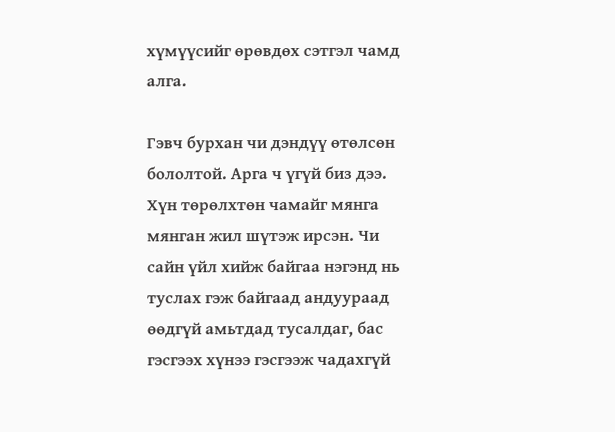хүмүүсийг өрөвдөх сэтгэл чамд алга.

Гэвч бурхан чи дэндүү өтөлсөн бололтой. Арга ч үгүй биз дээ. Хүн төрөлхтөн чамайг мянга мянган жил шүтэж ирсэн. Чи сайн үйл хийж байгаа нэгэнд нь туслах гэж байгаад андуураад өөдгүй амьтдад тусалдаг, бас гэсгээх хүнээ гэсгээж чадахгүй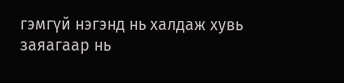гэмгүй нэгэнд нь халдаж хувь заяагаар нь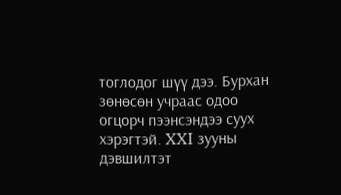тоглодог шүү дээ. Бурхан зөнөсөн учраас одоо огцорч пээнсэндээ суух хэрэгтэй. XXI зууны дэвшилтэт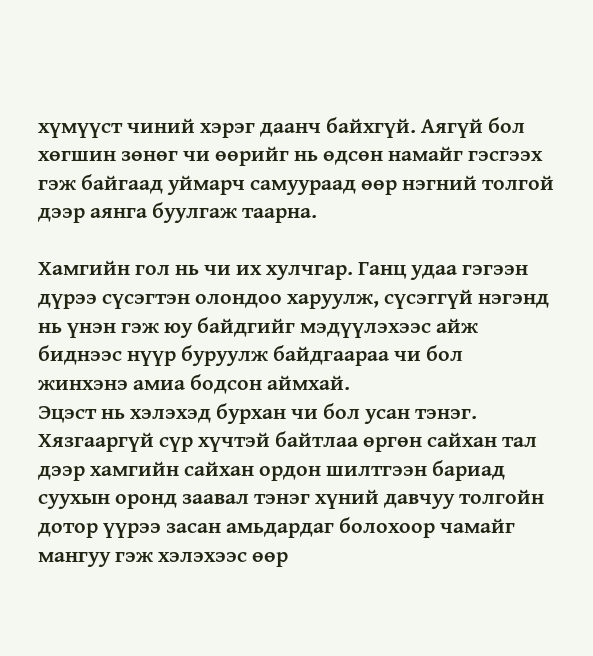хүмүүст чиний хэрэг даанч байхгүй. Аягүй бол хөгшин зөнөг чи өөрийг нь өдсөн намайг гэсгээх гэж байгаад уймарч самуураад өөр нэгний толгой дээр аянга буулгаж таарна.

Хамгийн гол нь чи их хулчгар. Ганц удаа гэгээн дүрээ сүсэгтэн олондоо харуулж, сүсэггүй нэгэнд нь үнэн гэж юу байдгийг мэдүүлэхээс айж биднээс нүүр буруулж байдгаараа чи бол жинхэнэ амиа бодсон аймхай.
Эцэст нь хэлэхэд бурхан чи бол усан тэнэг. Хязгааргүй сүр хүчтэй байтлаа өргөн сайхан тал дээр хамгийн сайхан ордон шилтгээн бариад суухын оронд заавал тэнэг хүний давчуу толгойн дотор үүрээ засан амьдардаг болохоор чамайг мангуу гэж хэлэхээс өөр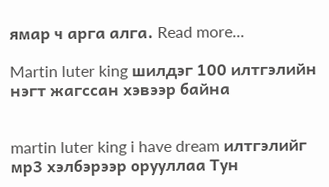ямар ч арга алга. Read more...

Martin luter king шилдэг 100 илтгэлийн нэгт жагссан хэвээр байна


martin luter king i have dream илтгэлийг мр3 хэлбэрээр орууллаа Тун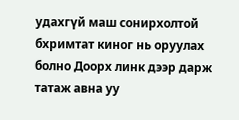удахгүй маш сонирхолтой бхримтат киног нь оруулах болно Доорх линк дээр дарж татаж авна уу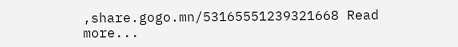,share.gogo.mn/53165551239321668 Read more...